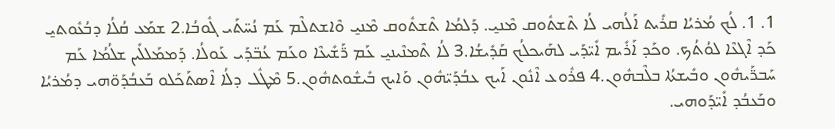1. 1. ܠܳܟ ܡܳܪܝܳܐ ܩܪܺܝܬ ܐܰܠܳܗܝ ܠܳܐ ܬܶܫܬܽܘܩ ܡܶܢܝ̱. ܕܰܠܡܳܐ ܬܶܫܬܽܘܩ ܡܶܢܝ̱ ܘܶܐܫܬܠܶܡ ܥܰܡ ܢܳܚ̈ܬܰܝ ܓܽܘܒܳܐ.2 ܫܡܰܥ ܩܳܠܳܐ ܕܒܳܥܽܘܬܝ̱ ܟܰܕ ܐܶܓܥܶܐ ܠܘܳܬܳܟ. ܘܟܰܕ ܐܰܪܺܝܡ ܐܺܝ̈ܕܰܝ ܠܗܰܝܟܠܳܟ ܩܰܕܺܝܫܳܐ.3 ܠܳܐ ܬܶܡܢܶܝܢܝ̱ ܥܰܡ ܖ̈ܰܫܺܝܥܶܐ ܘܥܰܡ ܥܳܒ̈ܕܰܝ ܥܰܘܠܳܐ. ܕܰܡܡܰܠܠܺܝܢ ܫܠܳܡܳܐ ܥܰܡ ܚܰܒܖ̈ܰܝܗܽܘܢ ܘܒܺܝܫܬܳܐ ܒܠܶܒܗܽܘܢ.4 ܦܪܽܘܥ ܐܶܢܽܘܢ ܐܰܝܟ ܥܒܳܕܰܝ̈ܗܽܘܢ ܘܰܐܝܟ ܒܺܝܫܽܘܬܗܽܘܢ.5 ܡܶܛܽܠ ܕܠܳܐ ܐܶܣܬܰܟܰܠܘ ܒܰܥܒܳܕܰܘ̈ܗܝ ܕܡܳܪܝܳܐ ܘܒܰܥܒܳܕ ܐܺܝ̈ܕܰܘܗܝ.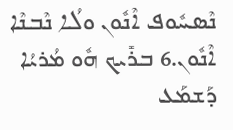ܢܶܣܚܽܘܦ ܐܶܢܽܘܢ ܘܠܳܐ ܢܶܒܢܶܐ ܐܶܢܽܘܢ.6 ܒܪܺܝܟ ܗܽܘ ܡܳܪܝܳܐ ܕܰܫܡܰܥ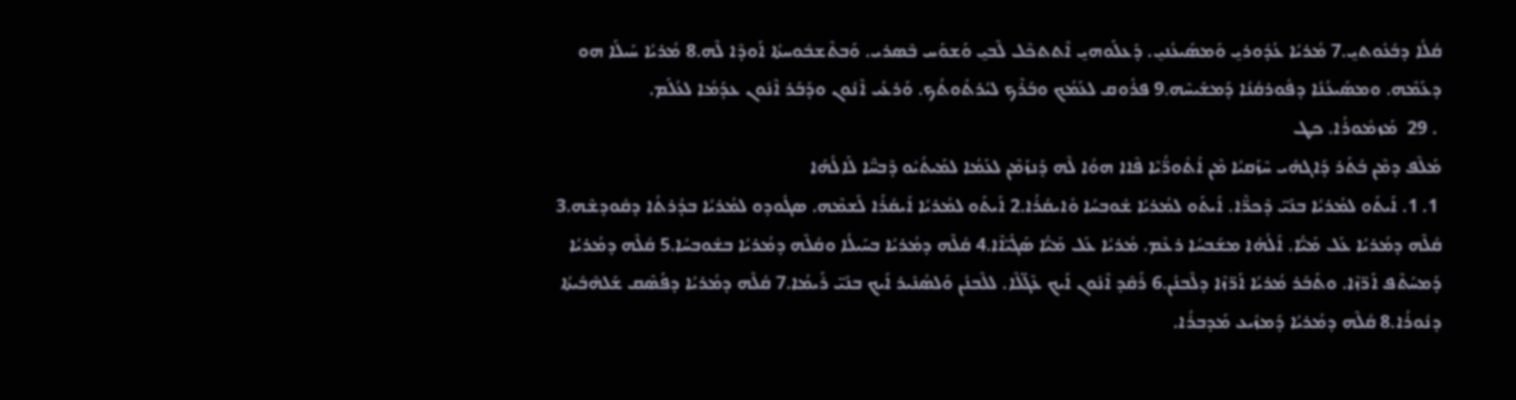ܩܳܠܳܐ ܕܒܳܥܽܘܬܝ̱.7 ܡܳܪܝܳܐ ܥܳܕܽܘܪܝ̱ ܘܰܡܣܰܝܥܳܢܝ̱. ܕܰܥܠܰܘܗܝ̱ ܐܶܬܬܟܶܠ ܠܶܒܝ̱ ܘܰܫܘܰܚ ܒܶܣܪܝ. ܘܰܒܬܶܫܒܽܘܚܬܳܐ ܐܰܘܕܶܐ ܠܶܗ.8 ܡܳܪܝܳܐ ܚܰܝܠܰܐ ܗܘ ܕܥܰܡܶܗ. ܘܡܣܰܝܥܳܢܳܐ ܕܦܽܘܪܩܳܢܳܐ ܕܰܡܫܺܝܚܶܗ.9 ܦܪܽܘܩ ܠܥܰܡܳܟ ܘܒܰܪܶܟ ܠܝܳܪܬܽܘܬܳܟ. ܘܰܪܥܺܝ ܐܶܢܽܘܢ ܘܕܰܒܰܪ ܐܶܢܽܘܢ ܥܕܰܡܳܐ ܠܥܳܠܰܡ.
 . 29  ܡܰܙܡܽܘܪܳܐ. ܟܛ
ܡܰܠܶܦ ܕܡܶܢ ܒܳܬܰܪ ܕܰܐܓܗܺܝ ܚܶܙܰܩܝܳܐ ܡܶܢ ܐܳܬܽܘܖ̈ܳܝܶܐ ܦܶܐܐ ܗܘܳܐ ܠܶܗ ܕܰܢܙܰܡܶܢ ܠܥܰܡܳܐ ܠܡܰܝܬܳܝܽܘ ܕܶܒܚ̈ܶܐ ܠܰܐܠܳܗܳܐ
 1. 1. ܐܰܝܬܰܘ ܠܡܳܪܝܳܐ ܒܢܰܝ̈ ܕܶܟܖ̈ܶܐ. ܐܰܝܬܰܘ ܠܡܳܪܝܳܐ ܫܽܘܒܚܳܐ ܘܺܐܝܩܳܪܳܐ.2 ܐܰܝܬܰܘ ܠܡܳܪܝܳܐ ܐܺܝܩܳܪܳܐ ܠܰܫܡܶܗ. ܣܓܽܘܕܘ ܠܡܳܪܝܳܐ ܒܕܳܪܬܳܐ ܕܩܽܘܕܫܶܗ.3 ܩܳܠܶܗ ܕܡܳܪܝܳܐ ܥܰܠ ܡܰܝ̈ܳܐ. ܐܰ‌ܠܳܗܳܐ ܡܫܰܒܚܳܐ ܪܥܶܡ. ܡܳܪܝܳܐ ܥܰܠ ܡܰܝ̈ܳܐ ܣܰܓܺܝ̈ܐܶܐ.4 ܩܳܠܶܗ ܕܡܳܪܝܳܐ ܒܚܰܝܠܳܐ ܘܩܳܠܶܗ ܕܡܳܪܝܳܐ ܒܫܽܘܒܚܳܐ.5 ܩܳܠܶܗ ܕܡܳܪܝܳܐ ܕܰܡܚܰܬܶܦ ܐܰܖ̈ܙܶܐ. ܘܬܰܒܰܪ ܡܳܪܝܳܐ ܐܰܖ̈ܙܶܐ ܕܠܶܒܢܳܢ.6 ܪܰܩܶܕ ܐܶܢܽܘܢ ܐܰܝܟ ܥܶܓ̈ܠܶܐ. ܠܠܶܒܢܳܢ ܘܰܠܣܳܢܺܝܪ ܐܰܝܟ ܒܢܰܝ̈ ܪܰܝܡܳܐ.7 ܩܳܠܶܗ ܕܡܳܪܝܳܐ ܕܦܳܣܶܩ ܫܰܠܗܶܒܺܝܬܳܐ ܕܢܽܘܪܳܐ.8 ܩܳܠܶܗ ܕܡܳܪܝܳܐ ܕܰܡܙܺܝܥ ܡܰܕܒܪܳܐ.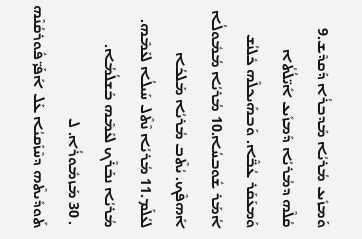ܘܰܡܙܺܝܥ ܡܳܪܝܳܐ ܡܰܕܒܪܳܐ ܕܰܩܕܶܫ.9 ܩܳܠܶܗ ܕܡܳܪܝܳܐ ܕܰܡܙܺܝܥ ܐܺܝ̈ܠܳܬܳܐ ܘܰܡܥܰܩܰܪ ܥܳܒ̈ܶܐ. ܘܰܒܗܰܝܟܠܶܗ ܟܽܠܢܳܫ ܐܳܡܰܪ ܫܽܘܒܚܳܐ.10 ܡܳܪܝܳܐ ܡܳܡܽܘܠܳܐ ܐܰܗܦܶܟ. ܝܳܬܶܒ ܡܳܪܝܳܐ ܡܰܠܟܳܐ ܠܥܳܠܰܡ.11 ܡܳܪܝܳܐ ܢܶܬܶܠ ܚܰܝܠܳܐ ܠܥܰܡܶܗ. ܡܳܪܝܳܐ ܢܒܰܪܶܟ ܠܥܰܡܶܗ ܒܰܫܠܳܡܳܐ.
 . 30 ܡܰܙܡܽܘܪܳܐ. ܠ
ܬܰܘܕܺܝܬܶܗ ܕܚܶܙܰܩܝܳܐ ܥܰܠ ܐܰܦܰܝ̈ ܦܽܘܪܩܳܢܶܗ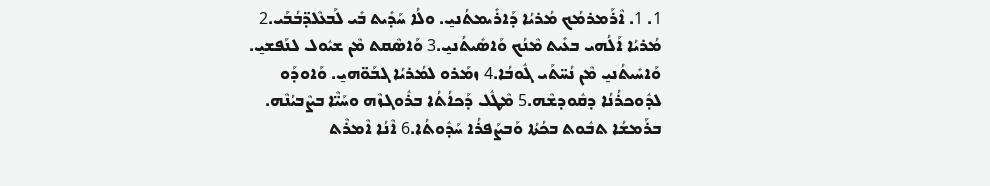1. 1. ܐܶܪܰܡܪܡܳܟ ܡܳܪܝܳܐ ܕܰܐܪܺܝܡܬܳܢܝ̱. ܘܠܳܐ ܚܰܕܺܝܬ ܒܺܝ ܠܰܒܥܶܠܕ̈ܒܳܒܰܝ.2 ܡܳܪܝܳܐ ܐܰܠܳܗܝ ܒܥܺܝܬ ܡܶܢܳܟ ܘܰܐܣܺܝܬܳܢܝ̱.3 ܘܰܐܣܶܩܬ ܡܶܢ ܫܝܽܘܠ ܠܢܰܦܫܝ̱. ܘܰܐܚܺܝܬܳܢܝ̱ ܡܶܢ ܢܳܚ̈ܬܰܝ ܓܽܘܒܳܐ.4 ܙܡܰܪܘ ܠܡܳܪܝܳܐ ܓܒܰܘ̈ܗܝ̱. ܘܰܐܘܕܰܘ ܠܕܽܘܟܪܳܢܳܐ ܕܩܽܘܕܫܶܗ.5 ܡܶܛܽܠ ܕܰܟܐܳܬܳܐ ܒܪܽܘܓܙܶܗ ܘܚܰܝ̈ܶܐ ܒܨܶܒܝܳܢܶܗ. ܒܪܰܡܫܳܐ ܬܒܽܘܬ ܒܟܳܬܳܐ ܘܰܒܨܰܦܪܳܐ ܚܰܕܽܘܬܳܐ.6 ܐܶܢܳܐ ܐܶܡܪܶܬ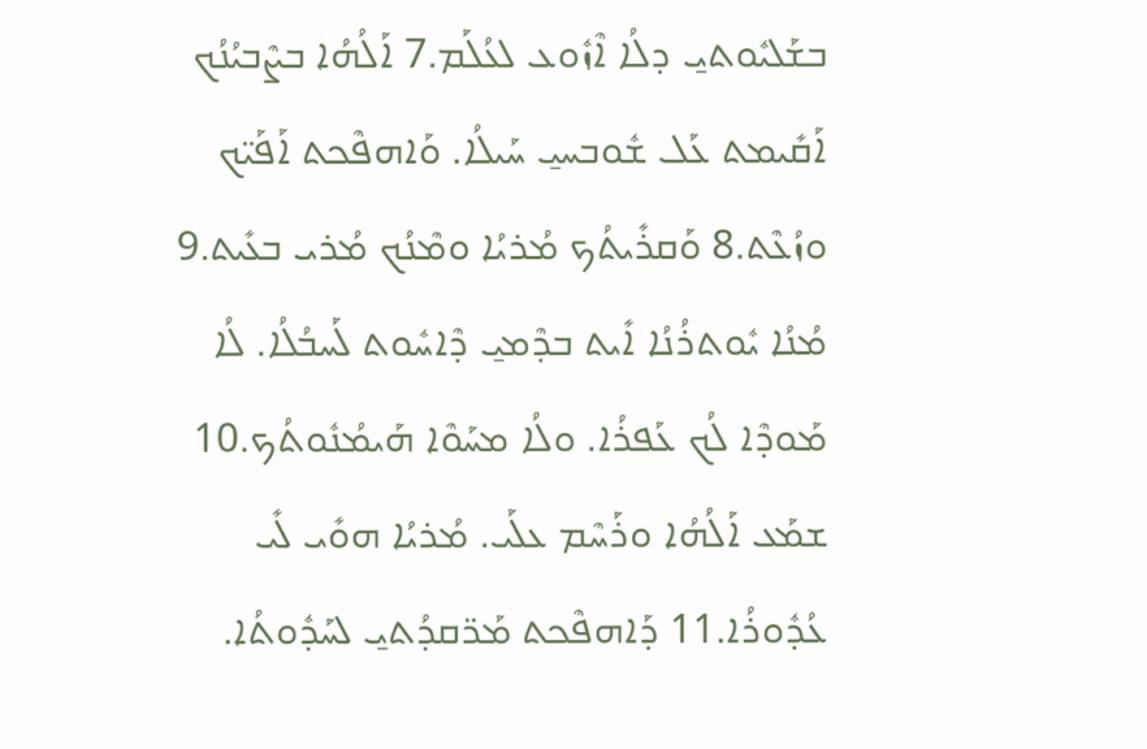ܒܫܰܠܝܽܘܬܝ̱ ܕܠܳܐ ܐܶܙܽܘܥ ܠܥܳܠܰܡ.7 ܐܰ‌ܠܳܗܳܐ ܒܨܶܒܝܳܢܳܟ ܐܰܩܺܝܡܬ ܥܰܠ ܫܽܘܒܚܝ̱ ܚܰܝܠܳܐ. ܘܰܐܗܦܶܟܬ ܐܰܦܰܝ̈ܟ ܘܙܳܥܶܬ.8 ܘܰܩܪܺܝܬܳܟ ܡܳܪܝܳܐ ܘܡܶܢܳܟ ܡܳܪܝ ܒܥܺܝܬ.9 ܡܳܢܳܐ ܝܽܘܬܪܳܢܳܐ ܐܺܝܬ ܒܕܶܡܝ̱ ܕܶܐܚܽܘܬ ܠܰܚܒܳܠܳܐ. ܠܳܐ ܡܰܘܕܶܐ ܠܳܟ ܥܰܦܪܳܐ. ܘܠܳܐ ܡܚܰܘܶܐ ܗܰܝܡܳܢܽܘܬܳܟ.10 ܫܡܰܥ ܐܰ‌ܠܳܗܳܐ ܘܪܰܚܶܡ ܥܠܰܝ. ܡܳܪܝܳܐ ܗܘܺܝ ܠܺܝ ܥܳܕܽܘܪܳܐ.11 ܕܰܐܗܦܶܟܬ ܡܰܖ̈ܩܕܳܬܝ̱ ܠܚܰܕܽܘܬܳܐ.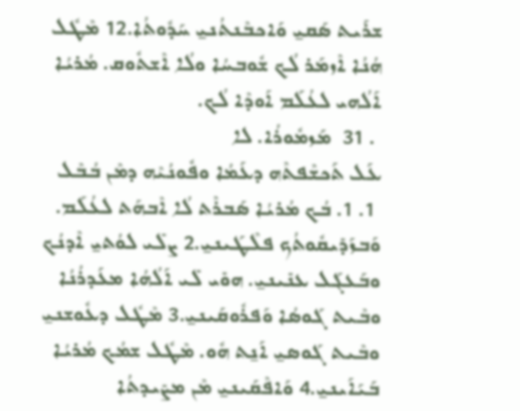ܫܪܰܝܬ ܣܰܩܝ̱ ܘܰܐܟܒܶܢܬܳܢܝ̱ ܚܰܕܽܘܬܳܐ.12 ܡܶܛܽܠ ܗܳܢܳܐ ܐܶܙܡܰܪ ܠܳܟ ܫܽܘܒܚܳܐ ܘܠܳܐ ܐܶܫܬܽܘܩ. ܡܳܪܝܳܐ ܐܰܠܳܗܝ ܠܥܳܠܰܡ ܐܰܘܕܶܐ ܠܳܟ.
 . 31  ܡܰܙܡܽܘܪܳܐ. ܠܐ
ܥܰܠ ܬܰܟܫܶܦܬܶܗ ܕܥܰܡܳܐ ܘܦܽܘܢܳܝܶܗ ܕܡܶܢ ܒܳܒܶܠ
 1. 1. ܒܳܟ ܡܳܪܝܳܐ ܣܰܒܪܶܬ ܠܳܐ ܐܶܒܗܰܬ ܠܥܳܠܰܡ. ܘܰܒܙܰܕܺܝܩܽܘܬܳܟ ܦܠܶܛܰܝܢܝ̱.2 ܨܠܺܝ ܠܘܳܬܝ̱ ܐܶܕܢܳܟ ܘܒܰܥܓܰܠ ܥܢܺܝܢܝ̱. ܗܘܺܝ ܠܺܝ ܐܰ‌ܠܳܗܳܐ ܡܥܰܕܪܳܢܳܐ ܘܒܶܝܬ ܓܰܘܣܳܐ ܘܰܦܪܽܘܩܰܝܢܝ̱.3 ܡܶܛܽܠ ܕܥܽܘܫܢܝ̱ ܘܒܶܝܬ ܓܰܘܣܝ̱ ܐܰܢ̱ܬ ܗܽܘ. ܡܶܛܽܠ ܫܡܳܟ ܡܳܪܝܳܐ ܒܰܝܰܐܰܝܢܝ̱.4 ܘܰܐܦܶܩܰܝܢܝ̱ ܡܶܢ ܡܨܺܝܕܬܳܐ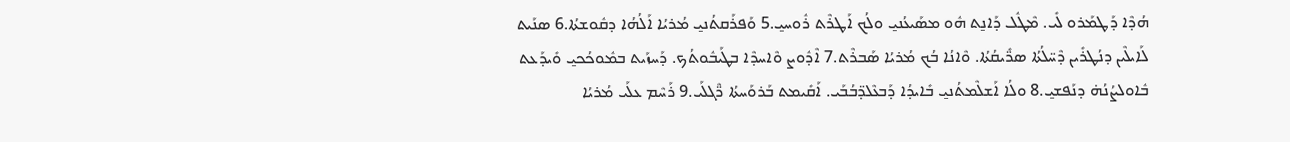ܗܳܕܶܐ ܕܰܛܡܰܪܘ ܠܺܝ. ܡܶܛܽܠ ܕܰܐܢ̱ܬ ܗܽܘ ܡܣܰܝܥܳܢܝ̱ ܘܠܳܟ ܐܰܛܪܶܬ ܪܽܘܚܝ̱.5 ܘܰܦܪܰܩܬܳܢܝ̱ ܡܳܪܝܳܐ ܐܰ‌ܠܳܗܳܐ ܕܩܽܘܫܬܳܐ.6 ܣܢܰܝܬ ܠܰܐܝܠܶܝܢ ܕܢܳܛܪܺܝܢ ܕܶܚ̈ܠܳܬܳܐ ܣܖ̈ܺܝܩܳܬܳܐ. ܘܶܐܢܳܐ ܒܳܟ ܡܳܪܝܳܐ ܣܰܒܪܶܬ.7 ܐܶܕܽܘܨ ܘܶܐܚܕܶܐ ܒܛܰܝܒܽܘܬܳܟ. ܕܰܚܙܰܝܬ ܒܡܽܘܟܳܟܝ̱ ܘܺܝܕܰܥܬ ܒܽܐܘܠܨܳܢܳܗ̇ ܕܢܰܦܫܝ̱.8 ܘܠܳܐ ܐܰܫܠܶܡܬܳܢܝ̱ ܒܺܐܝܕܳܐ ܕܰܒܥܶܠܕ̈ܒܳܒܰܝ. ܐܰܩܺܝܡܬ ܒܰܪܘܰܚܬܳܐ ܖ̈ܶܓܠܰܝ.9 ܪܰܚܶܡ ܥܠܰܝ ܡܳܪܝܳܐ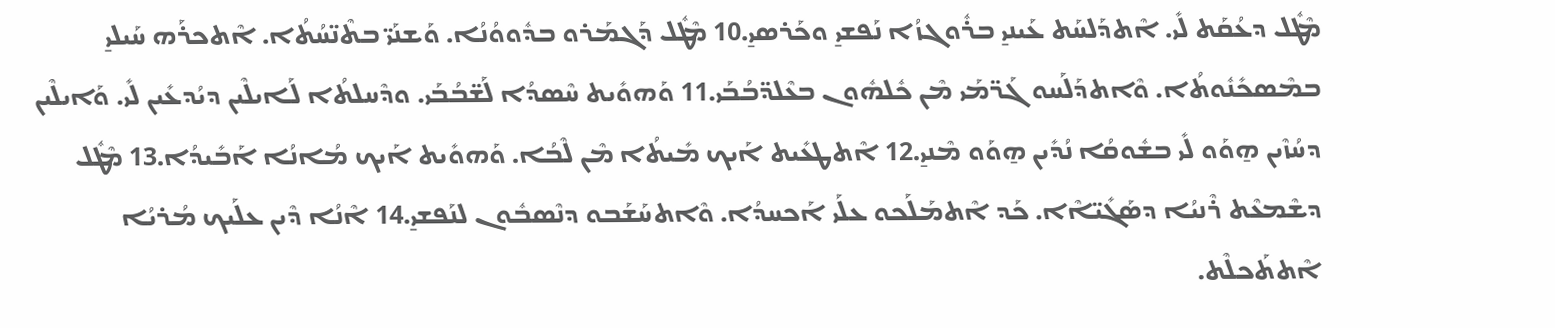ܡܶܛܽܠ ܕܥܳܩܰܬ ܠܺܝ. ܐܶܬܕܰܠܚܰܬ ܥܰܝܢܝ̱ ܒܪܽܘܓܙܳܐ ܢܰܦܫܝ̱ ܘܟܰܪܣܝ̱.10 ܡܶܛܽܠ ܕܰܓܡܰܪܘ ܒܕܽܘܘܳܢܳܐ. ܘܰܫܢܰܝ̈ ܒܬܶܢ̈ܚܳܬܳܐ. ܐܶܬܟܪܰܗ ܚܰܝܠܝ̱ ܒܡܶܣܟܺܢܽܘܬܳܐ. ܘܶܐܬܕܰܠܰܚܘ ܓܰܖ̈ܡܰܝ ܡܶܢ ܟܽܠܗܽܘܢ ܒܥܶܠܕ̈ܒܳܒܰܝ.11 ܘܰܗܘܺܝܬ ܚܶܣܕܳܐ ܠܰܫ̈ܒܳܒܰܝ. ܘܕܶܚܠܬܳܐ ܠܰܐܝܠܶܝܢ ܕܝܳܕܥܺܝܢ ܠܺܝ. ܘܰܐܝܠܶܝܢ ܕܚܳܙܶܝܢ ܗ̱ܘܰܘ ܠܺܝ ܒܫܽܘܩܳܐ ܢܳܕܺܝܢ ܗ̱ܘܰܘ ܡܶܢܝ̱.12 ܐܶܬܛܥܺܝܬ ܐܰܝܟ ܡܺܝܬܳܐ ܡܶܢ ܠܶܒܳܐ. ܘܰܗܘܺܝܬ ܐܰܝܟ ܡܳܐܢܳܐ ܐܰܒܺܝܕܳܐ.13 ܡܶܛܽܠ ܕܫܶܡܥܶܬ ܪܶܢܝܳܐ ܕܣܰܓܺܝ̈ܐܶܐ. ܟܰܕ ܐܶܬܡܰܠܰܟܘ ܥܠܰܝ ܐܰܟܚܕܳܐ. ܘܶܐܬܚܰܫܰܒܘ ܕܢܶܣܒܽܘܢ ܠܢܰܦܫܝ̱.14 ܐܶܢܳܐ ܕܶܝܢ ܥܠܰܝܟ ܡܳܪܝܳܐ ܐܶܬܬܰܟܠܶܬ.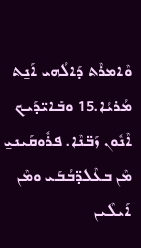ܘܶܐܡܪܶܬ ܕܰܐ‌ܠܳܗܝ ܐܰܢ̱ܬ ܡܳܪܝܳܐ.15 ܘܒܺܐܝ̈ܕܰܝܟ ܐܶܢܽܘܢ ܙܰܒ̈ܢܶܐ. ܦܪܽܘܩܰܝܢܝ̱ ܡܶܢ ܒܥܶܠܕ̈ܒܳܒܰܝ ܘܡܶܢ ܐܰܝܠܶܝܢ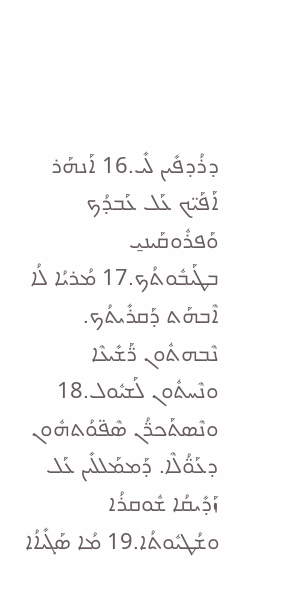ܕܪܳܕܦܺܝܢ ܠܺܝ.16 ܐܰܢܗܰܪ ܐܰܦܰܝ̈ܟ ܥܰܠ ܥܰܒܕܳܟ ܘܰܦܪܽܘܩܰܝܢܝ̱ ܒܛܰܝܒܽܘܬܳܟ.17 ܡܳܪܝܳܐ ܠܳܐ ܐܶܒܗܰܬ ܕܰܩܪܺܝܬܳܟ. ܢܶܒܗܬܽܘܢ ܖ̈ܰܫܺܝܥܶܐ ܘܢܶܚܬܽܘܢ ܠܰܫܝܽܘܠ.18 ܘܢܶܣܬܰܟܖ̈ܳܢ ܣܶܦ̈ܘܳܬܗܽܘܢ ܕܥܰܘ̈ܳܠܶܐ. ܕܰܡܡܰܠܠܺܝܢ ܥܰܠ ܙܰܕܺܝܩܳܐ ܫܽܘܩܪܳܐ ܘܫܳܛܝܽܘܬܳܐ.19 ܡܳܐ ܣܰܓܺܝܐܳܐ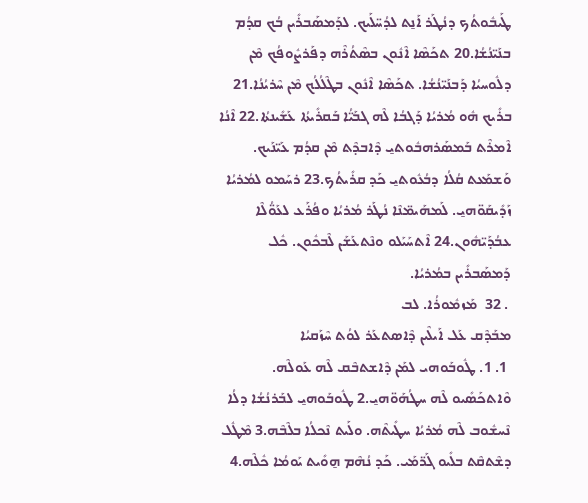ܛܰܝܒܽܘܬܳܟ ܕܢܳܛܰܪ ܐܰܢ̱ܬ ܠܕܳܚ̈ܠܰܝܟ. ܠܕܰܡܣܰܒܪܺܝܢ ܒܳܟ ܩܕܳܡ ܒܢܰܝ̈ܢܳܫܳܐ.20 ܬܟܰܣܶܐ ܐܶܢܽܘܢ ܒܣܶܬܳܪܶܗ ܕܦܰܪܨܽܘܦܳܟ ܡܶܢ ܕܠܽܘܚܝܳܐ ܕܰܒܢܰܝ̈ܢܳܫܳܐ. ܬܟܰܣܶܐ ܐܶܢܽܘܢ ܒܛܶܠܳܠܳܟ ܡܶܢ ܚܶܪܝܳܢܳܐ.21 ܒܪܺܝܟ ܗܽܘ ܡܳܪܝܳܐ ܕܰܓܒܳܐ ܠܶܗ ܓܒܰܝ̈ܳܐ ܒܰܩܪܺܝܬܳܐ ܥܰܫܺܝܢܬܳܐ.22 ܐܶܢܳܐ ܐܶܡܪܶܬ ܒܰܡܣܰܪܗܒܽܘܬܝ̱ ܕܶܐܒܕܶܬ ܡܶܢ ܩܕܳܡ ܥܰܝ̈ܢܰܝܟ. ܘܰܫܡܰܥܬ ܩܳܠܳܐ ܕܒܳܥܽܘܬܝ̱ ܟܰܕ ܩܪܺܝܬܳܟ.23 ܪܚܰܡܘ ܠܡܳܪܝܳܐ ܙܰܕܺܝܩܰܘ̈ܗܝ̱. ܠܰܡܗܰܝܡ̈ܢܶܐ ܢܳܛܰܪ ܡܳܪܝܳܐ ܘܦܳܪܰܥ ܠܥܰܘ̈ܳܠܶܐ ܥܒܳܕܰܝ̈ܗܽܘܢ.24 ܐܶܬܚܰܝܰܠܘ ܘܢܶܬܥܰܫܰܢ ܠܶܒܟܽܘܢ. ܟܽܠ ܕܰܡܣܰܒܪܺܝܢ ܒܡܳܪܝܳܐ.
 . 32  ܡܰܙܡܽܘܪܳܐ. ܠܒ
ܡܒܰܕܶܩ ܥܰܠ ܐܰܝܠܶܝܢ ܕܶܐܣܬܥܰܪ ܠܘܳܬ ܚܶܙܰܩܝܳܐ
 1. 1. ܛܽܘܒܰܘܗܝ ܠܡܰܢ ܕܶܐܫܬܒܶܩ ܠܶܗ ܥܰܘܠܶܗ. ܘܶܐܬܟܰܣܺܝܘ ܠܶܗ ܚܛܳܗܰܘ̈ܗܝ̱.2 ܛܽܘܒܰܘܗܝ̱ ܠܒܰܪܢܳܫܳܐ ܕܠܳܐ ܢܶܚܫܽܘܒ ܠܶܗ ܡܳܪܝܳܐ ܚܛܺܝܬܶܗ. ܘܠܰܝܬ ܢܶܟܠܳܐ ܒܠܶܒܶܗ.3 ܡܶܛܽܠ ܕܫܶܬܩܶܬ ܒܠܺܝܘ ܓܰܖ̈ܡܰܝ. ܟܰܕ ܢܳܗܶܡ ܗ̱ܘܺܝܬ ܝܰܘܡܳܐ ܟܽܠܶܗ.4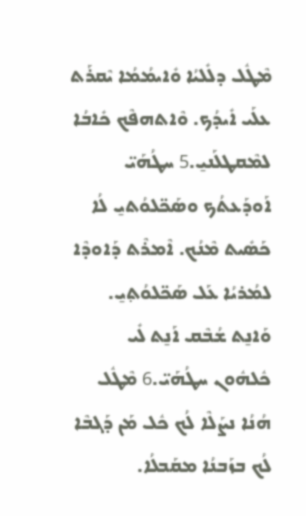ܡܶܛܽܠ ܕܠܺܠܝܳܐ ܘܺܐܝܡܳܡܳܐ ܝܶܩܪܰܬ ܥܠܰܝ ܐܺܝܕܳܟ. ܘܶܐܬܗܦܶܟ ܟܺܐܒܳܐ ܠܡܶܩܛܠܰܢܝ̱.5 ܚܛܳܗܰܝ̈ ܐܰܘܕܰܥܬܳܟ ܘܣܰܟ̈ܠܘܳܬܝ̱ ܠܳܐ ܟܰܣܺܝܬ ܡܶܢܳܟ. ܐܶܡܪܶܬ ܕܰܐܘܕܶܐ ܠܡܳܪܝܳܐ ܥܰܠ ܣܰܟ̈ܠܘܳܬ݂ܝ̱. ܘܰܐܢ̱ܬ ܫܳܒܶܩ ܐܰܢ̱ܬ ܠܺܝ ܟܽܠܗܽܘܢ ܚܛܳܗܰܝ̈.6 ܡܶܛܽܠ ܗܳܢܳܐ ܢܨܰܠܶܐ ܠܳܟ ܟܽܠ ܡܰܢ ܕܰܓܒܶܐ ܠܳܟ ܒܙܰܒܢܳܐ ܡܩܰܒܠܳܐ.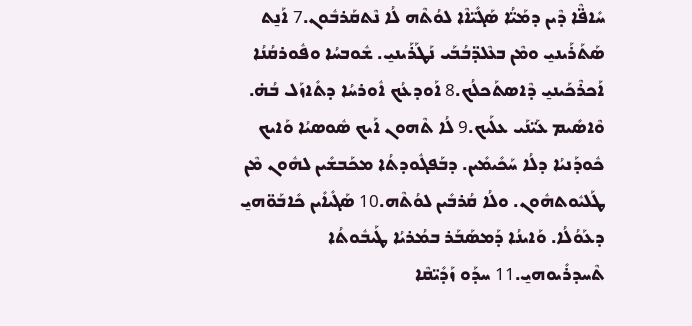ܚܺܐܦ̈ܶܐ ܕܶܝܢ ܕܡܰܝ̈ܳܐ ܣܰܓܺܝ̈ܐܶܐ ܠܘܳܬܶܗ ܠܳܐ ܢܶܬܩܰܪܒܽܘܢ.7 ܐܰܢ̱ܬ ܣܰܬܰܪܰܝܢܝ̱ ܘܡܶܢ ܒܥܶܠܕ̈ܒܳܒܰܝ ܢܰܛܰܪܰܝܢܝ̱. ܫܽܘܒܚܳܐ ܘܦܽܘܪܩܳܢܳܐ ܐܰܟܪܶܟܰܝܢܝ̱ ܕܶܐܣܬܰܟܠܳܟ.8 ܐܰܘܕܥܳܟ ܐܽܘܪܚܳܐ ܕܬܺܐܙܰܠ ܒܳܗ̇. ܘܶܐܣܺܝܡ ܥܰܝ̈ܢܰܝ ܥܠܰܝܟ.9 ܠܳܐ ܬܶܗܘܢ ܐܰܝܟ ܣܽܘܣܝܳܐ ܘܰܐܝܟ ܟܽܘܕܰܢܝܳܐ ܕܠܳܐ ܚܰܟܺܝܡܺܝܢ. ܕܒܰܦܓܽܘܕܬܳܐ ܡܟܰܒܫܺܝܢ ܠܗܽܘܢ ܡܶܢ ܛܰܠܝܽܘܬܗܽܘܢ. ܘܠܳܐ ܩܳܪܒܺܝܢ ܠܘܳܬܶܗ.10 ܣܰܓܺܝܐܺܝܢ ܟܺܐܒܰܘ̈ܗܝ̱ ܕܥܰܘܳܠܳܐ. ܘܰܐܝܢܳܐ ܕܰܡܣܰܒܰܪ ܒܡܳܪܝܳܐ ܛܰܝܒܽܘܬܳܐ ܬܶܚܕܪܺܝܘܗܝ̱.11 ܚܕܰܘ ܙܰܕܺܝ̈ܩܶܐ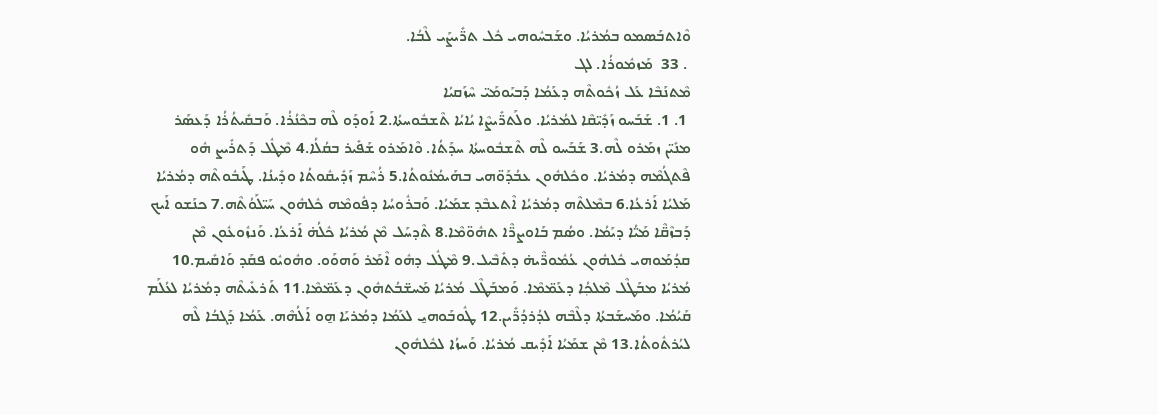ܘܶܐܬܒܰܣܡܘ ܒܡܳܪܝܳܐ. ܘܫܰܒܚܽܘܗܝ ܟܽܠ ܬܖ̈ܺܝܨܰܝ ܠܶܒܳܐ.
 . 33  ܡܰܙܡܽܘܪܳܐ. ܠܓ
ܡܶܬܢܰܒܶܐ ܥܰܠ ܙܳܟܽܘܬܶܗ ܕܥܰܡܳܐ ܕܰܒܝܰܘܡܰܝ̈ ܚܶܙܰܩܝܳܐ
 1. 1. ܫܰܒܰܚܘ ܙܰܕܺܝ̈ܩܶܐ ܠܡܳܪܝܳܐ. ܘܠܰܬܖ̈ܺܝܨܶܐ ܝܳܐܝܳܐ ܬܶܫܒܽܘܚܬܳܐ.2 ܐܰܘܕܰܘ ܠܶܗ ܒܟܶܢܳܪܳܐ. ܘܰܒܩܺܝܬܳܪܳܐ ܕܰܥܣܰܪ ܡܢܺܝ̈ܢ ܙܡܰܪܘ ܠܶܗ.3 ܫܰܒܰܚܘ ܠܶܗ ܬܶܫܒܽܘܚܬܳܐ ܚܕܰܬܳܐ. ܘܶܐܡܰܪܘ ܫܰܦܺܝܪ ܒܩܳܠܳܐ.4 ܡܶܛܽܠ ܕܰܬܪܺܝܨ ܗܽܘ ܦܶܬܓܳܡܶܗ ܕܡܳܪܝܳܐ. ܘܟܽܠܗܽܘܢ ܥܒܳܕܰܘ̈ܗܝ ܒܗܰܝܡܳܢܽܘܬܳܐ.5 ܪܳܚܶܡ ܙܰܕܺܝܩܽܘܬܳܐ ܘܕܺܝܢܳܐ. ܛܰܝܒܽܘܬܶܗ ܕܡܳܪܝܳܐ ܡܰܠܝܳܐ ܐܰܪܥܳܐ.6 ܒܡܶܠܬܶܗ ܕܡܳܪܝܳܐ ܐܶܬܥܒܶܕ ܫܡܰܝܳܐ. ܘܰܒܪܽܘܚܳܐ ܕܦܽܘܡܶܗ ܟܽܠܗܽܘܢ ܚܰܝ̈ܠܰܘܳܬܶܗ.7 ܟܢܰܫܘ ܐܰܝܟ ܕܰܒܙܶܩ̈ܶܐ ܡܰܝ̈ܳܐ ܕܝܰܡܳܐ. ܘܣܳܡ ܒܰܐܘܨܖ̈ܶܐ ܬܗܽܘ̈ܡܶܐ.8 ܬܶܕܚܰܠ ܡܶܢ ܡܳܪܝܳܐ ܟܽܠܳܗ̇ ܐܰܪܥܳܐ. ܘܰܢܙܽܘܥܽܘܢ ܡܶܢ ܩܕܳܡܰܘܗܝ ܟܽܠܗܽܘܢ ܥܳܡܽܘܖ̈ܶܝܗ̇ ܕܬܺܒܶܝܠ.9 ܡܶܛܽܠ ܕܗܽܘ ܐܶܡܰܪ ܘܰܗܘܰܘ. ܘܗܽܘܝܽܘ ܦܩܰܕ ܘܰܐܩܺܝܡ.10 ܡܳܪܝܳܐ ܡܒܰܛܶܠ ܡܶܠܟ݂ܳܐ ܕܥܰܡ̈ܡܶܐ. ܘܰܡܒܰܛܶܠ ܡܳܪܝܳܐ ܡܰܚܫ̈ܒܳܬܗܽܘܢ ܕܥܰܡ̈ܡܶܐ.11 ܬܰܪܥܺܝܬܶܗ ܕܡܳܪܝܳܐ ܠܥܳܠܰܡ ܩܰܝܳܡܳܐ. ܘܡܰܚܫܰܒܬܳܐ ܕܠܶܒܶܗ ܠܕܳܪܕܳܖ̈ܺܝܢ.12 ܛܽܘܒܰܘܗܝ̱ ܠܥܰܡܳܐ ܕܡܳܪܝܰܐ ܗ̱ܘ ܐܰܠܳܗܶܗ. ܥܰܡܳܐ ܕܰܓܒܳܐ ܠܶܗ ܠܝܳܪܬܽܘܬܳܐ.13 ܡܶܢ ܫܡܰܝܳܐ ܐܰܕܺܝܩ ܡܳܪܝܳܐ. ܘܰܚܙܳܐ ܠܟܽܠܗܽܘܢ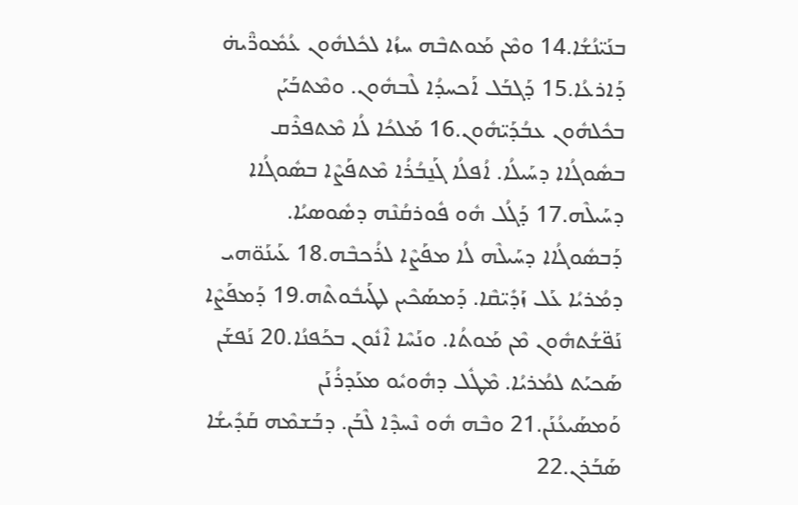ܒܢܰܝ̈ܢܳܫܳܐ.14 ܘܡܶܢ ܡܰܘܬܒܶܗ ܚܙܳܐ ܠܟܽܠܗܽܘܢ ܥܳܡܽܘܖ̈ܶܝܗ̇ ܕܰܐܪܥܳܐ.15 ܕܰܓܒܰܠ ܐܰܟܚܕܳܐ ܠܶܒܗܽܘܢ. ܘܡܶܬܒܰܝܰܢ ܒܟܽܠܗܽܘܢ ܥܒܳܕܰܝ̈ܗܽܘܢ.16 ܡܰܠܟܳܐ ܠܳܐ ܡܶܬܦܪܶܩ ܒܣܽܘܓܳܐܐ ܕܚܰܝܠܳܐ. ܐܳܦܠܳܐ ܓܰܢ̱ܒܳܪܳܐ ܡܶܬܦܰܨܶܐ ܒܣܽܘܓܳܐܐ ܕܚܰܝܠܶܗ.17 ܕܰܓܳܠ ܗܽܘ ܦܽܘܪܩܳܢܶܗ ܕܣܽܘܣܝܳܐ. ܕܰܒܣܽܘܓܳܐܐ ܕܚܰܝܠܶܗ ܠܳܐ ܡܦܰܨܶܐ ܠܪܳܟܒܶܗ.18 ܥܰܝܢܰܘ̈ܗܝ ܕܡܳܪܝܳܐ ܥܰܠ ܙܰܕܺܝ̈ܩܶܐ. ܕܰܡܣܰܟܶܝܢ ܠܛܰܝܒܽܘܬܶܗ.19 ܕܰܡܦܰܨܶܐ ܢܰܦ̈ܫܳܬܗܽܘܢ ܡܶܢ ܡܰܘܬܳܐ. ܘܢܰܚܶܐ ܐܶܢܽܘܢ ܒܟܰܦܢܳܐ.20 ܢܰܦܫܰܢ ܣܰܟܝܰܬ ܠܡܳܪܝܳܐ. ܡܶܛܽܠ ܕܗܽܘܝܽܘ ܡܥܰܕܪܳܢܰܢ ܘܰܡܣܰܝܥܳܢܰܢ.21 ܘܒܶܗ ܗܽܘ ܢܶܚܕܶܐ ܠܶܒܰܢ. ܕܒܰܫܡܶܗ ܩܰܕܺܝܫܳܐ ܣܰܒܰܪܢ.22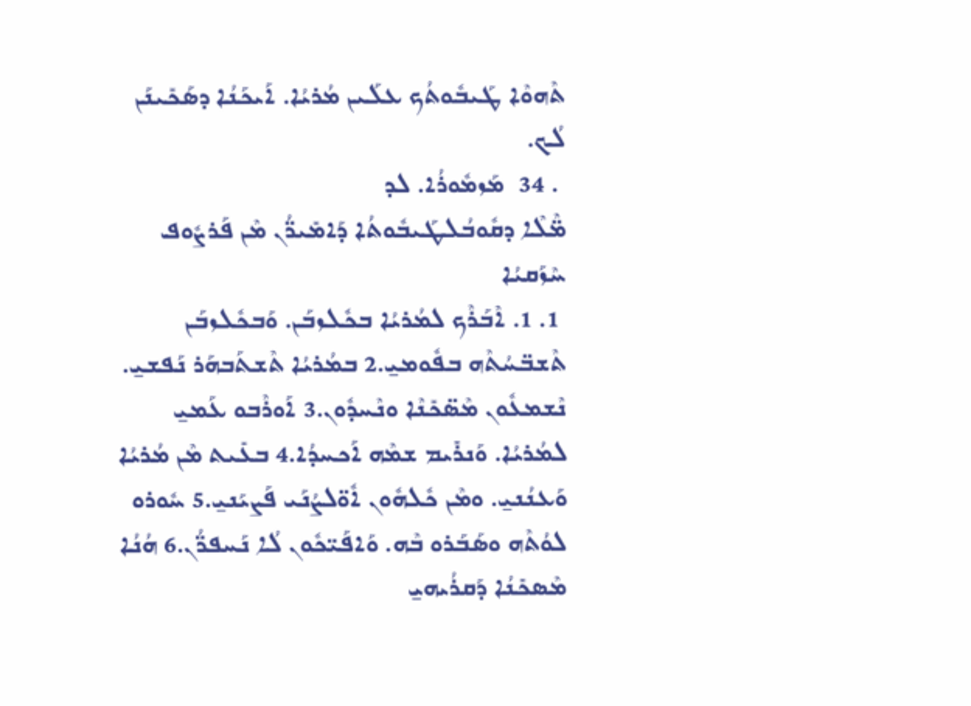ܬܶܗܘܶܐ ܛܰܝܒܽܘܬܳܟ ܥܠܰܝܢ ܡܳܪܝܳܐ. ܐܰܝܟܰܢܳܐ ܕܣܰܟܺܝܢܰܢ ܠܳܟ.
 . 34  ܡܰܙܡܽܘܪܳܐ. ܠܕ
ܡ̈ܶܠܶܐ ܕܩܽܘܒܳܠܛܰܝܒܽܘܬܳܐ ܕܰܐܡܺܝܖ̈ܳܢ ܡܶܢ ܦܰܪܨܽܘܦ ܚܶܙܰܩܝܳܐ
 1. 1. ܐܶܒܰܪܶܟ ܠܡܳܪܝܳܐ ܒܟܽܠܙܒܰܢ. ܘܰܒܟܽܠܙܒܰܢ ܬܶܫܒ̈ܚܳܬܶܗ ܒܦܽܘܡܝ̱.2 ܒܡܳܪܝܳܐ ܬܶܫܬܰܒܗܰܪ ܢܰܦܫܝ̱. ܢܶܫܡܥܽܘܢ ܡܶܣ̈ܟܺܢܶܐ ܘܢܶܚܕܽܘܢ.3 ܐܰܘܪܶܒܘ ܥܰܡܝ̱ ܠܡܳܪܝܳܐ. ܘܰܢܪܺܝܡ ܫܡܶܗ ܐܰܟܚܕܳܐ.4 ܒܥܺܝܬ ܡܶܢ ܡܳܪܝܳܐ ܘܰܥܢܳܢܝ̱. ܘܡܶܢ ܟܽܠܗܽܘܢ ܐܽܘ̈ܠܨܳܢܰܝ ܦܰܨܝܰܢܝ̱.5 ܚܽܘܪܘ ܠܘܳܬܶܗ ܘܣܰܒܰܪܘ ܒܶܗ. ܘܰܐܦܰܝ̈ܟܽܘܢ ܠܳܐ ܢܰܚܦܖ̈ܳܢ.6 ܗܳܢܳܐ ܡܶܣܟܺܢܳܐ ܕܰܩܪܳܝܗܝ̱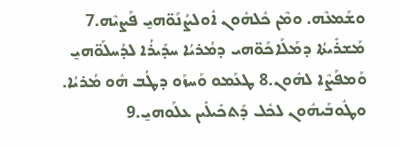ܘܫܰܡܥܶܗ. ܘܡܶܢ ܟܽܠܗܽܘܢ ܐܽܘܠܨܳܢܰܘ̈ܗܝ̱ ܦܰܨܝܶܗ.7 ܡܰܫܪܺܝܬܳܐ ܕܡܰܠܰܐܟܰܘ̈ܗܝ ܕܡܳܪܝܳܐ ܚܕܺܝܪܳܐ ܠܕܳܚܠܰܘ̈ܗܝ̱ ܘܰܡܦܰܨܶܐ ܠܗܽܘܢ.8 ܛܥܰܡܘ ܘܰܚܙܰܘ ܕܛܳܒ ܗܽܘ ܡܳܪܝܳܐ. ܘܛܽܘܒܰܝܗܽܘܢ ܠܟܽܠ ܕܰܬܟܺܝܠܺܝܢ ܥܠܰܘܗܝ̱.9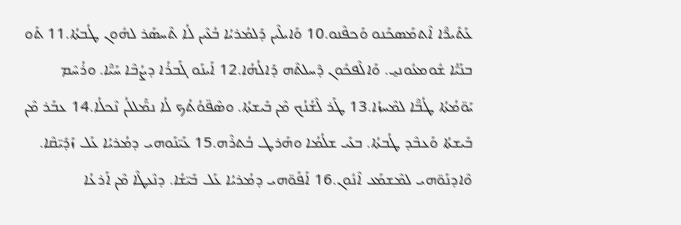ܥܰܬܺܝܖ̈ܶܐ ܐܶܬܡܰܣܟܰܢܘ ܘܰܟܦܶܢܘ.10 ܘܰܐܝܠܶܝܢ ܕܰܠܡܳܪܝܳܐ ܒܳܥܶܝܢ ܠܳܐ ܬܶܚܣܰܪ ܠܗܽܘܢ ܛܳܒܬܳܐ.11 ܬܰܘ ܒܢܰܝ̈ܳܐ ܫܽܘܡܥܽܘܢܝ̱. ܘܰܐܠܶܦܟܽܘܢ ܕܶܚܠܬܶܗ ܕܰܐ‌ܠܳܗܳܐ.12 ܐܰܝܢܰܘ ܓܰܒܪܳܐ ܕܨܳܒܶܐ ܚܰܝ̈ܶܐ. ܘܪܳܚܶܡ ܝܰܘ̈ܡܳܬܳܐ ܛܳܒ̈ܶܐ ܠܡܶܚܙܳܐ.13 ܛܰܪ ܠܶܫܳܢܳܟ ܡܶܢ ܒܺܝܫܬܳܐ. ܘܣܶܦ̈ܘܳܬܳܟ ܠܳܐ ܢܡ̈ܰܠܠܳܢ ܢܶܟܠܳܐ.14 ܥܒܰܪ ܡܶܢ ܒܺܝܫܬܳܐ ܘܰܥܒܶܕ ܛܳܒܬܳܐ. ܒܥܺܝ ܫܠܳܡܳܐ ܘܗܰܪܛ ܒܳܬܪܶܗ.15 ܥܰܝ̈ܢܰܘܗܝ ܕܡܳܪܝܳܐ ܥܰܠ ܙܰܕܺܝ̈ܩܶܐ. ܘܶܐܕܢܰܘ̈ܗܝ ܠܡܶܫܡܰܥ ܐܶܢܽܘܢ.16 ܐܰܦܰܘ̈ܗܝ ܕܡܳܪܝܳܐ ܥܰܠ ܒܺܝ̈ܫܳܐ. ܕܢܶܥܛܶܐ ܡܶܢ ܐܰܪܥܳܐ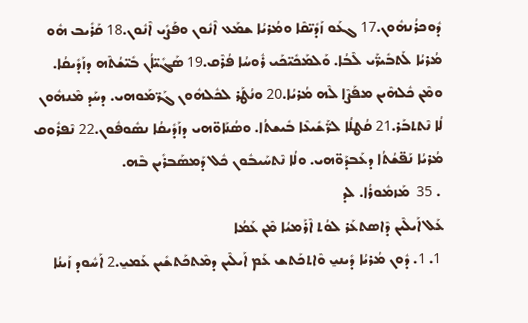ܕܽܘܟܪܳܢܗܽܘܢ.17 ܓܥܰܘ ܙܰܕܺܝ̈ܩܶܐ ܘܡܳܪܝܳܐ ܫܡܰܥ ܐܶܢܽܘܢ ܘܦܰܨܺܝ ܐܶܢܽܘܢ.18 ܩܰܪܺܝܒ ܗܽܘ ܡܳܪܝܳܐ ܠܰܬܒܺܝܖ̈ܰܝ ܠܶܒܳܐ. ܘܰܠܡܰܟܺܝ̈ܟܰܝ ܪܽܘܚܳܐ ܦܳܪܶܩ.19 ܣܰܓܺܝ̈ܐܳܢ ܒܺܝ̈ܫܳܬܶܗ ܕܙܰܕܺܝܩܳܐ. ܘܡܶܢ ܟܽܠܗܶܝܢ ܡܦܰܨܶܐ ܠܶܗ ܡܳܪܝܳܐ.20 ܘܢܳܛܰܪ ܠܟܽܠܗܽܘܢ ܓܰܖ̈ܡܰܘܗܝ. ܕܚܰܕ ܡܶܢܗܽܘܢ ܠܳܐ ܢܶܬܬܒܰܪ.21 ܩܳܛܠܳܐ ܠܖ̈ܰܫܺܝܥܶܐ ܒܺܝܫܬܳܐ. ܘܣܳܢܰܐܘ̈ܗܝ ܕܙܰܕܺܝܩܳܐ ܢܣܽܘܦܽܘܢ.22 ܢܶܦܪܽܘܩ ܡܳܪܝܳܐ ܢܰܦ̈ܫܳܬܳܐ ܕܥܰܒܕܰܘ̈ܗܝ. ܘܠܳܐ ܢܶܬܚܰܝܒܽܘܢ ܟܽܠ ܕܰܡܣܰܒܪܺܝܢ ܒܶܗ.
 . 35  ܡܰܙܡܽܘܪܳܐ. ܠܕ
ܥܰܠ ܐܰܝܠܶܝܢ ܕܶܐܣܬܥܰܪ ܠܘܳܬ ܐܶܪܰܡܝܳܐ ܡܶܢ ܥܰܡܳܐ
 1. 1. ܕܽܘܢ ܡܳܪܝܳܐ ܕܺܝܢܝ̱ ܘܶܐܬܟܰܬܫ ܥܰܡ ܐܰܝܠܶܝܢ ܕܡܶܬܟܰܬܫܺܝܢ ܥܰܡܝ̱.2 ܐܰܚܽܘܕ ܙܰܝܢܳܐ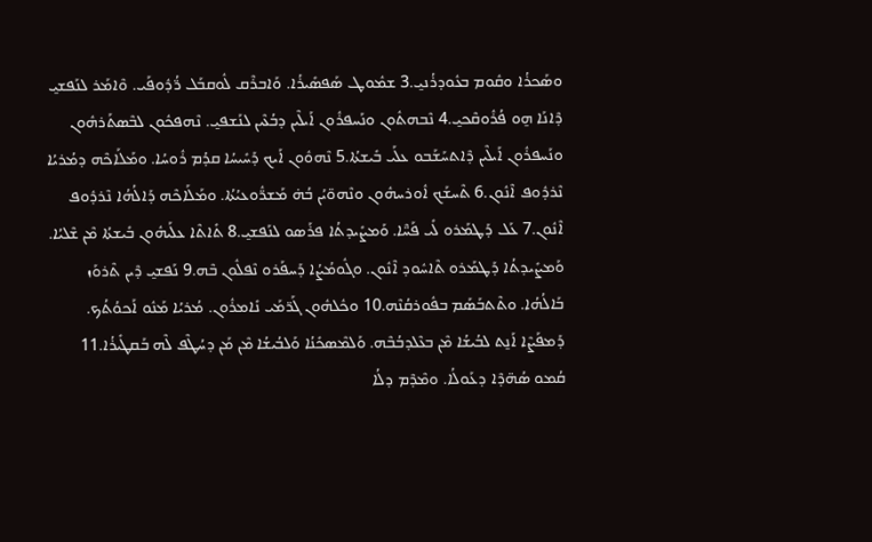ܘܣܰܟܪܳܐ ܘܩܽܘܡ ܒܥܽܘܕܪܳܢܝ̱.3 ܫܡܽܘܛ ܣܰܦܣܺܝܪܳܐ. ܘܰܐܒܪܶܩ ܠܽܘܩܒܰܠ ܖ̈ܳܕܽܘܦܰܝ. ܘܶܐܡܰܪ ܠܢܰܦܫܝ̱ ܕܶܐܢܰܐ ܗ̱ܘ ܦܳܪܽܘܩܶܟܝ̱.4 ܢܶܒܗܬܽܘܢ ܘܢܰܚܦܪܽܘܢ ܐܰܝܠܶܝܢ ܕܒܳܥܶܝܢ ܠܢܰܫܦܝ̱. ܢܶܗܦܟܽܘܢ ܠܒܶܣܬܰܪܗܽܘܢ ܘܢܰܚܦܪܽܘܢ ܐܰܝܠܶܝܢ ܕܶܐܬܚܰܫܰܒܘ ܥܠܰܝ ܒܺܝܫܬܳܐ.5 ܢܶܗܘܽܘܢ ܐܰܝܟ ܕܰܚܺܝܚܳܐ ܩܕܳܡ ܪܽܘܚܳܐ. ܘܡܰܠܰܐܟܶܗ ܕܡܳܪܝܳܐ ܢܶܪܕܽܘܦ ܐܶܢܽܘܢ.6 ܬܶܚܫܰܟ ܐܽܘܪܚܗܽܘܢ ܘܢܶܗܘ̈ܝܳܢ ܒܳܗ̇ ܡܰܫܖ̈ܽܘܥܝܳܬܳܐ. ܘܡܰܠܰܐܟܶܗ ܕܰܐ‌ܠܳܗܳܐ ܢܶܪܕܽܘܦ ܐܶܢܽܘܢ.7 ܥܰܠ ܕܰܛܡܰܪܘ ܠܺܝ ܦܰܚ̈ܶܐ. ܘܰܡܨܺܝܕܬܳܐ ܦܪܰܣܘ ܠܢܰܦܫܝ̱.8 ܬܺܐܬܶܐ ܥܠܰܝܗܽܘܢ ܒܺܝܫܬܳܐ ܡܶܢ ܫܶܠܝܳܐ. ܘܰܡܨܺܝܕܬܳܐ ܕܰܛܡܰܪܘ ܬܶܐܚܽܘܕ ܐܶܢܽܘܢ. ܘܓܽܘܡܳܨܳܐ ܕܰܚܦܰܪܘ ܢܶܦܠܽܘܢ ܒܶܗ.9 ܢܰܦܫܝ̱ ܕܶܝܢ ܬܶܪܘܰܙ ܒܰܐܠܳܗܳܐ. ܘܬܶܬܒܰܣܰܡ ܒܦܽܘܪܩܳܢܶܗ.10 ܘܟܽܠܗܽܘܢ ܓܰܖ̈ܡܰܝ ܢܺܐܡܪܽܘܢ. ܡܳܪܝܳܐ ܡܰܢܽܘ ܐܰܟܘܳܬܳܟ. ܕܰܡܦܰܨܶܐ ܐܰܢ̱ܬ ܠܒܳܝܫܳܐ ܡܶܢ ܒܥܶܠܕܒܳܒܶܗ. ܘܰܠܡܶܣܟܺܢܳܐ ܘܰܠܒܳܝܫܳܐ ܡܶܢ ܡܰܢ ܕܚܳܛܶܦ ܠܶܗ ܒܰܩܛܺܝܪܳܐ.11 ܩܳܡܘ ܣܳܗ̈ܕܶܐ ܕܥܰܘܠܳܐ. ܘܡܶܕܶܡ ܕܠܳܐ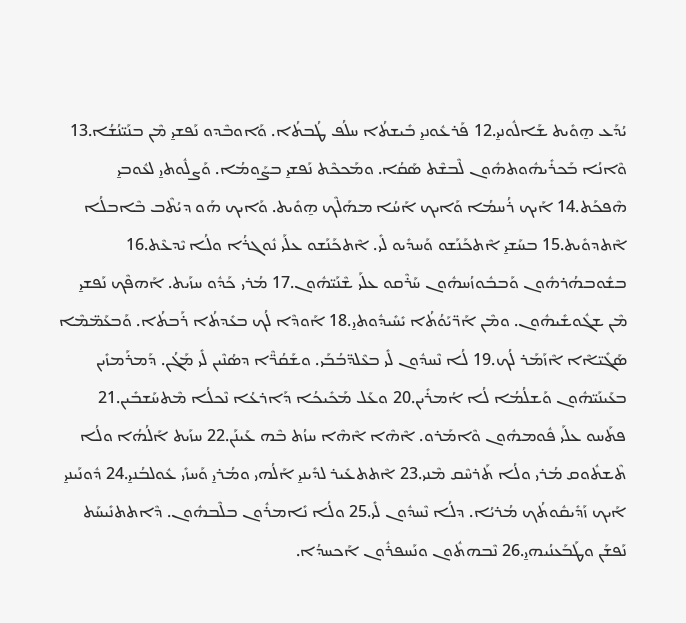ܝܳܕܰܥ ܗ̱ܘܺܝܬ ܫܰܐܠܽܘܢܝ̱.12 ܦܰܪܥܽܘܢܝ̱ ܒܺܝܫܬܳܐ ܚܠܳܦ ܛܳܒܬܳܐ. ܘܰܐܘܒܶܕܘ ܢܰܦܫܝ̱ ܡܶܢ ܒܢܰܝ̈ܢܳܫܳܐ.13 ܘܶܐܢܳܐ ܒܰܟܪܺܝܗܽܘܬܗܽܘܢ ܠܶܒܫܶܬ ܣܰܩܳܐ. ܘܡܰܟܟܶܬ ܢܰܦܫܝ̱ ܒܨܰܘܡܳܐ. ܘܰܨܠܽܘܬܝ̱ ܠܥܽܘܒܝ̱ ܗܶܦܟܰܬ.14 ܐܰܝܟ ܪܳܚܡܳܐ ܘܰܐܝܟ ܐܰܚܳܐ ܡܗܰܠܶܟ ܗ̱ܘܺܝܬ. ܘܰܐܝܟ ܗܰܘ ܕܝܳܬܶܒ ܒܶܐܒܠܳܐ ܐܶܬܕܘܺܝܬ.15 ܒܚܰܫܝ̱ ܐܶܬܟܰܢܰܫܘ ܘܰܚܕܺܝܘ ܠܺܝ. ܐܶܬܟܰܢܰܫܘ ܥܠܰܝ ܢܽܘܓܪܳܐ ܘܠܳܐ ܝܶܕܥܶܬ.16 ܒܫܽܘܒܗܳܪܗܽܘܢ ܘܰܒܒܽܘܙܳܚܗܽܘܢ ܚܰܪܶܩܘ ܥܠܰܝ ܫܶܢܰܝ̈ܗܽܘܢ.17 ܡܳܪܝ ܟܰܕܽܘ ܚܙܰܝܬ. ܐܰܗܦܶܟ ܢܰܦܫܝ̱ ܡܶܢ ܫܓܽܘܫܺܝܗܽܘܢ. ܘܡܶܢ ܐܰܖ̈ܝܰܘܳܬܳܐ ܝܺܚܺܝܕܽܘܬܝ̱.18 ܐܰܘܕܶܐ ܠܳܟ ܒܥܺܕܬܳܐ ܪܰܒܬܳܐ. ܘܰܒܥܰܡ̈ܡܶܐ ܣܰܓܺܝ̈ܐܶܐ ܐܶܙܰܡܰܪ ܠܳܟ.19 ܠܳܐ ܢܶܚܕܽܘܢ ܠܺܝ ܒܥܶܠܕ̈ܒܳܒܰܝ. ܘܫܰܩܳܖ̈ܶܐ ܕܣܳܢܶܝܢ ܠܺܝ ܡܰܓܳܢ. ܕܰܡܪܰܡܙܺܝܢ ܒܥܰܝܢܰܝ̈ܗܽܘܢ ܘܰܫܠܳܡܳܐ ܠܳܐ ܐܳܡܪܺܝܢ.20 ܘܥܰܠ ܡܰܟܺܝܟܳܐ ܕܰܐܪܥܳܐ ܢܶܟܠܳܐ ܡܶܬܚܰܫܒܺܝܢ.21 ܦܬܰܚܘ ܥܠܰܝ ܦܽܘܡܗܽܘܢ ܘܶܐܡܰܪܘ. ܐܶܗܶܐ ܐܶܗܶܐ ܚܙܳܬ ܒܶܗ ܥܰܝܢܰܢ.22 ܚܙܰܝܬ ܐܰ‌ܠܳܗܳܐ ܘܠܳܐ ܬܶܫܬܽܘܩ ܡܳܪܝ ܘܠܳܐ ܬܰܪܚܶܩ ܡܶܢܝ.23 ܐܶܬܬܥܺܝܪ ܠܕܺܝܢܝ̱ ܐܰܠܳܗܝ ܘܡܳܪܝ̱ ܘܰܚܙܺܝ ܥܽܘܠܒܳܢܝ̱.24 ܕܽܘܢܰܝܢܝ̱ ܐܰܝܟ ܙܰܕܺܝܩܽܘܬܳܟ ܡܳܪܝܳܐ. ܕܠܳܐ ܢܶܚܕܽܘܢ ܠܺܝ.25 ܘܠܳܐ ܢܺܐܡܪܽܘܢ ܒܠܶܒܗܽܘܢ. ܕܶܐܬܬܢܺܝܚܰܬ ܢܰܦܫܰܢ ܘܛܰܒܰܥܢܳܝܗܝ̱.26 ܢܶܒܗܬܽܘܢ ܘܢܰܚܦܪܽܘܢ ܐܰܟܚܕܳܐ.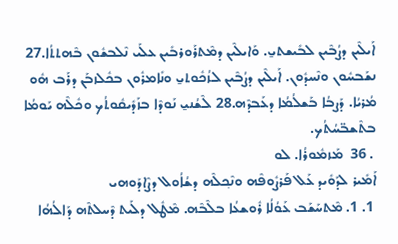ܐܰܝܠܶܝܢ ܕܨܳܒܶܝܢ ܠܒܺܝܫܬܝ̱. ܘܰܐܝܠܶܝܢ ܕܡܶܬܪܰܘܪܒܺܝܢ ܥܠܰܝ ܢܶܠܒܫܽܘܢ ܒܶܗܬܬܳܐ.27 ܢܫܰܒܚܽܘܢ ܘܢܶܚܕܽܘܢ. ܐܰܝܠܶܝܢ ܕܨܳܒܶܝܢ ܠܙܳܟܽܘܬܝ̱ ܘܢܺܐܡܪܽܘܢ ܒܟܽܠܙܒܰܢ ܕܪܰܒ ܗܽܘ ܡܳܪܝܳܐ. ܕܰܨܒܳܐ ܒܰܫܠܳܡܳܐ ܕܥܰܒܕܶܗ.28 ܠܶܫܳܢܝ̱ ܢܰܘܕܶܐ ܒܙܰܕܺܝܩܽܘܬܳܟ ܘܟܽܠܶܗ ܝܰܘܡܳܐ ܒܬܶܫܒ̈ܚܳܬܳܟ.
 . 36  ܡܰܙܡܽܘܪܳܐ. ܠܘ
ܐܰܡܺܝܪ ܠܕܰܘܺܝܕ ܥܰܠ ܦܰܪܨܽܘܦܶܗ ܘܢܶܟ݂ܠܶܗ ܕܫܳܐܳܘܠ ܕܨܶܐܕܰܘܗܝ
 1. 1. ܡܶܬܚܰܫܰܒ ܥܰܘܳܠܳܐ ܪܽܘܫܥܳܐ ܒܠܶܒܶܗ. ܡܶܛܽܠ ܕܠܰܝܬ ܕܶܚܠܬܶܗ ܕܰܐ‌ܠܳܗܳܐ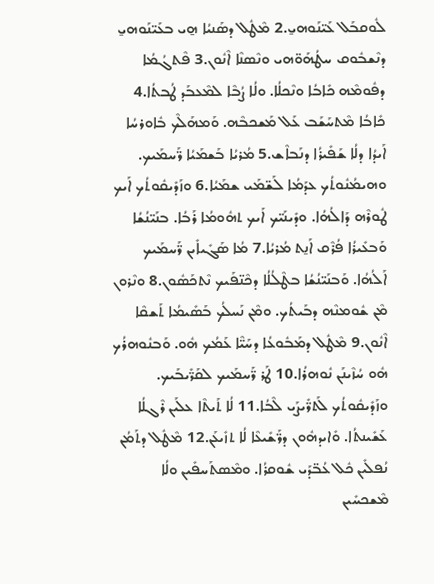ܠܽܘܩܒܰܠ ܥܰܝ̈ܢܰܘܗܝ̱.2 ܡܶܛܽܠ ܕܣܰܢܝܳܐ ܗ̱ܝ ܒܥܰܝ̈ܢܰܘܗܝ̱ ܕܢܶܫܒܽܘܩ ܚܛܳܗܰܘ̈ܗܝ ܘܢܶܣܢܶܐ ܐܶܢܽܘܢ.3 ܦܶܬܓܳܡܳܐ ܕܦܽܘܡܶܗ ܟܺܐܒܳܐ ܘܢܶܟܠܳܐ. ܘܠܳܐ ܨܳܒܶܐ ܠܡܶܥܒܰܕ ܛܳܒܬܳܐ.4 ܟܺܐܒܳܐ ܡܶܬܚܰܫܰܒ ܥܰܠ ܡܰܫܟܒܶܗ. ܘܰܡܗܰܠܶܟ ܒܽܐܘܪܚܳܐ ܐܰܝܕܳܐ ܕܠܳܐ ܫܰܦܺܝܪܳܐ ܕܢܰܒܐܶܫ.5 ܡܳܪܝܳܐ ܒܰܫܡܰܝܳܐ ܖ̈ܰܚܡܰܝܟ. ܘܗܝܡܳܢܽܘܬܳܟ ܥܕܰܡܳܐ ܠܰܫ̈ܡܰܝ ܫܡܰܝܳܐ.6 ܘܙܰܕܺܝܩܽܘܬܳܟ ܐܰܝܟ ܛܽܘܪܶܗ ܕܰܐ‌ܠܳܗܳܐ. ܘܕܺܝܢܰܝ̈ܟ ܐܰܝܟ ܬܗܽܘܡܳܐ ܪܰܒܳܐ. ܒܢܰܝ̈ܢܳܫܳܐ ܘܰܒܥܺܝܪܳܐ ܦܳܪܶܩ ܐܰܢ̱ܬ ܡܳܪܝܳܐ.7 ܡܳܐ ܣܰܓܺܝܐܺܝܢ ܖ̈ܰܚܡܰܝܟ ܐܰ‌ܠܳܗܳܐ. ܘܰܒܢܰܝ̈ܢܳܫܳܐ ܒܛܶܠܳܠܳܐ ܕܟܶܢ̈ܦܰܝܟ ܢܶܬܟܰܣܽܘܢ.8 ܘܢܶܪܘܢ ܡܶܢ ܫܽܘܡܢܶܗ ܕܒܰܝܬܳܟ. ܘܡܶܢ ܢܰܚܠܳܟ ܒܰܣܺܝܡܳܐ ܬܰܫܩܶܐ ܐܶܢܽܘܢ.9 ܡܶܛܽܠ ܕܡܰܒܽܘܥܳܐ ܕܚܰܝ̈ܶܐ ܥܰܡܳܟ ܗܽܘ. ܘܰܒܢܽܘܗܪܳܟ ܗܽܘ ܚܳܙܶܝܢܰܢ ܢܽܘܗܪܳܐ.10 ܛܰܪ ܖ̈ܰܚܡܰܝܟ ܠܩܰܖ̈ܺܝܒܰܝܟ. ܘܙܰܕܺܝܩܽܘܬܳܟ ܠܰܬܖ̈ܺܝܨܰܝ ܠܶܒܳܐ.11 ܠܳܐ ܬܰܝܬܶܐ ܥܠܰܝܢ ܪܶܓܠܳܐ ܥܰܫܺܝܢܬܳܐ. ܘܺܐܝܕܗܽܘܢ ܕܖ̈ܰܫܺܝܥܶܐ ܠܳܐ ܬܙܺܝܥܰܢ.12 ܡܶܛܽܠ ܕܬܰܡܳܢ ܢܳܦܠܺܝܢ ܟܽܠ ܥܳܒ̈ܕܰܝ ܫܽܘܩܪܳܐ. ܘܡܶܣܬܰܚܦܺܝܢ ܘܠܳܐ ܡܶܫܟܚܺܝܢ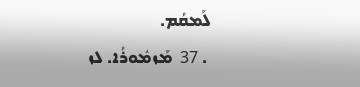ܠܰܡܩܳܡ.
 . 37  ܡܰܙܡܽܘܪܳܐ. ܠܙ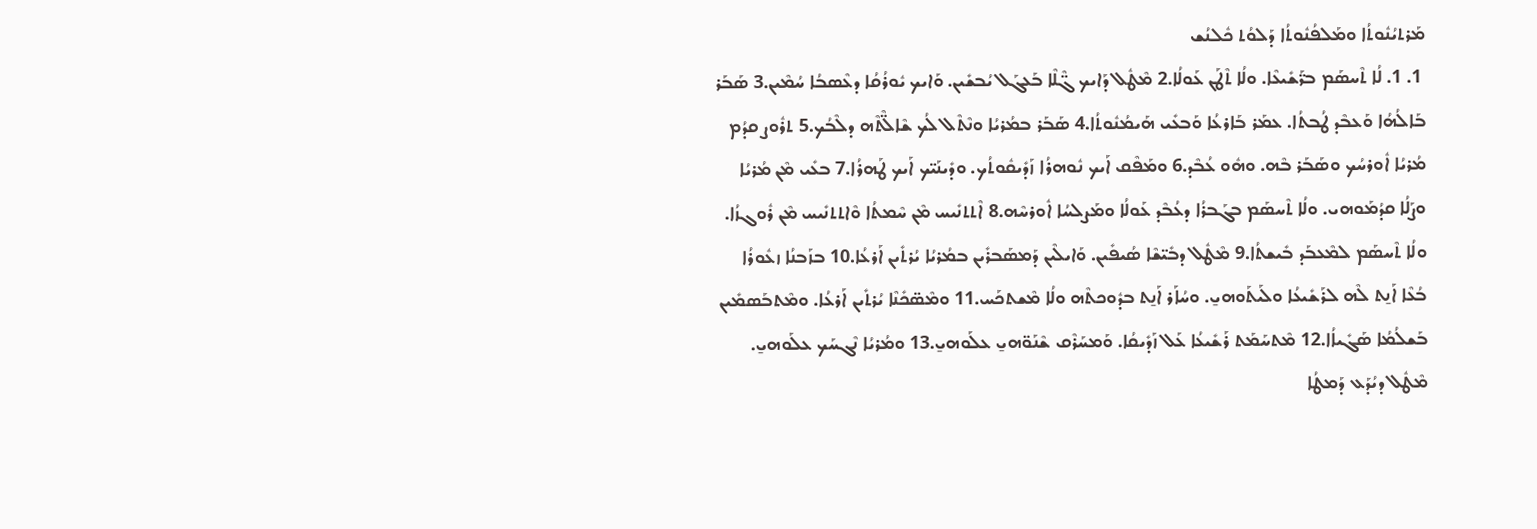ܡܰܪܬܝܳܢܽܘܬܳܐ ܘܡܰܠܦܳܢܽܘܬܳܐ ܕܰܠܘܳܬ ܟܽܠܢܳܫ
 1. 1. ܠܳܐ ܬܶܚܣܰܡ ܒܖ̈ܰܫܺܝܥܶܐ. ܘܠܳܐ ܬܶܛܰܢ ܥܰܘܠܳܐ.2 ܡܶܛܽܠ ܕܰܐܝܟ ܓ̈ܶܠܶܐ ܒܰܥܓܰܠ ܝܳܒܫܺܝܢ. ܘܰܐܝܟ ܝܽܘܪܳܩܳܐ ܕܥܶܣܒܳܐ ܚܳܡܶܝܢ.3 ܣܰܒܰܪ ܒܰܐܠܳܗܳܐ ܘܰܥܒܶܕ ܛܳܒܬܳܐ. ܥܡܰܪ ܒܰܐܪܥܳܐ ܘܰܒܥܺܝ ܗܰܝܡܳܢܽܘܬܳܐ.4 ܣܰܒܰܪ ܒܡܳܪܝܳܐ ܘܢܶܬܶܠ ܠܳܟ ܫܶܐܠ̈ܶܬܶܗ ܕܠܶܒܳܟ.5 ܬܪܽܘܨ ܩܕܳܡ ܡܳܪܝܳܐ ܐܽܘܪܚܳܟ ܘܣܰܒܰܪ ܒܶܗ. ܘܗܽܘ ܥܳܒܶܕ.6 ܘܡܰܦܶܩ ܐܰܝܟ ܢܽܘܗܪܳܐ ܙܰܕܺܝܩܽܘܬܳܟ. ܘܕܺܝܢܰܝ̈ܟ ܐܰܝܟ ܛܰܗܪܳܐ.7 ܒܥܺܝ ܡܶܢ ܡܳܪܝܳܐ ܘܨܰܠܳܐ ܩܕܳܡܰܘܗܝ. ܘܠܳܐ ܬܶܚܣܰܡ ܒܓܰܒܪܳܐ ܕܥܳܒܶܕ ܥܰܘܠܳܐ ܘܡܰܨܠܚܳܐ ܐܽܘܪܚܶܗ.8 ܐܶܬܬܢܺܝܚ ܡܶܢ ܚܶܡܬܳܐ ܘܶܐܬܬܢܺܝܚ ܡܶܢ ܪܽܘܓܙܳܐ. ܘܠܳܐ ܬܶܚܣܰܡ ܠܡܶܥܒܰܕ ܒܺܝܫܬܳܐ.9 ܡܶܛܽܠ ܕܒܺܝ̈ܫܶܐ ܣܳܝܦܺܝܢ. ܘܰܐܝܠܶܝܢ ܕܰܡܣܰܒܪܺܝܢ ܒܡܳܪܝܳܐ ܝܳܪܬܺܝܢ ܐܰܪܥܳܐ.10 ܒܙܰܒܢܳܐ ܙܥܽܘܪܳܐ ܒܳܥܶܐ ܐܰܢ̱ܬ ܠܶܗ ܠܪܰܫܺܝܥܳܐ ܘܠܰܝܬܰܘܗܝ̱. ܘܚܳܐܰܪ ܐܰܢ̱ܬ ܒܕܽܘܟܬܶܗ ܘܠܳܐ ܡܶܫܬܟܰܚ.11 ܘܡܶܣ̈ܟܺܢܶܐ ܝܳܪܬܺܝܢ ܐܰܪܥܳܐ. ܘܡܶܬܒܰܣܡܺܝܢ ܒܰܫܠܳܡܳܐ ܣܰܓܺܝܐܳܐ.12 ܡܶܬܚܰܡܰܬ ܪܰܫܺܝܥܳܐ ܥܰܠ ܙܰܕܺܝܩܳܐ. ܘܰܡܚܰܪܶܩ ܫܶܢܰܘ̈ܗܝ̱ ܥܠܰܘܗܝ̱.13 ܘܡܳܪܝܳܐ ܢܶܓܚܰܟ ܥܠܰܘܗܝ̱. ܡܶܛܽܠ ܕܝܳܕܰܥ ܕܰܡܛܳܐ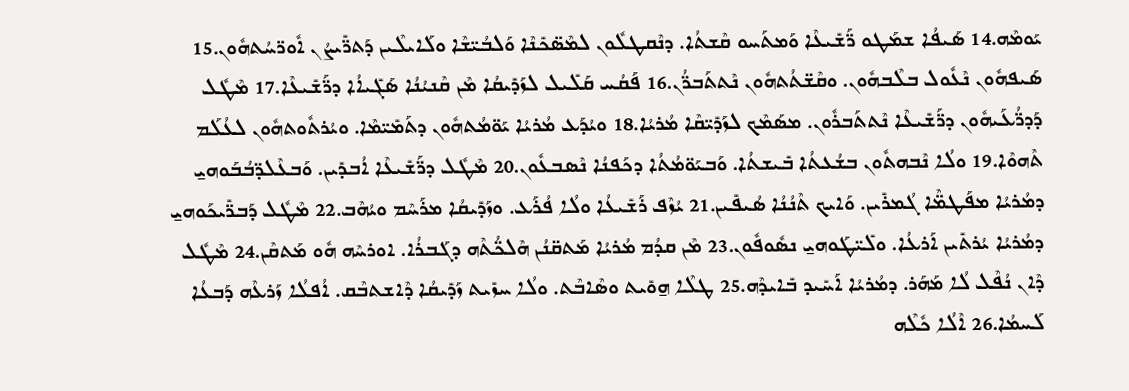ܝܰܘܡܶܗ.14 ܣܰܝܦܳܐ ܫܡܰܛܘ ܖ̈ܰܫܺܝܥܶܐ ܘܰܡܬܰܚܘ ܩܶܫܬܳܐ. ܕܢܶܩܛܠܽܘܢ ܠܡܶܣ̈ܟܺܢܶܐ ܘܰܠܒܳܝ̈ܫܶܐ ܘܠܰܐܝܠܶܝܢ ܕܰܬܖ̈ܺܝܨܳܢ ܐܽܘܖ̈ܚܳܬܗܽܘܢ.15 ܣܰܝܦܗܽܘܢ ܢܶܥܽܘܠ ܒܠܶܒܗܽܘܢ. ܘܩܶܫ̈ܬܳܬܗܽܘܢ ܢܶܬܬܰܒܖ̈ܳܢ.16 ܦܰܩܳܚ ܩܰܠܺܝܠ ܠܙܰܕܺܝܩܳܐ ܡܶܢ ܩܶܢܝܳܢܳܐ ܣܰܓܺܝܐܳܐ ܕܖ̈ܰܫܺܝܥܶܐ.17 ܡܶܛܽܠ ܕܰܕܖ̈ܳܥܰܝܗܽܘܢ ܕܖ̈ܰܫܺܝܥܶܐ ܢܶܬܬܰܒܪܽܘܢ. ܡܣܰܡܶܟ ܠܙܰܕܺܝ̈ܩܶܐ ܡܳܪܝܳܐ.18 ܘܝܳܕܰܥ ܡܳܪܝܳܐ ܝܰܘ̈ܡܳܬܗܽܘܢ ܕܬܰܡܺܝ̈ܡܶܐ. ܘܝܳܪܬܽܘܬܗܽܘܢ ܠܥܳܠܰܡ ܬܶܗܘܶܐ.19 ܘܠܳܐ ܢܶܒܗܬܽܘܢ ܒܫܳܥܬܳܐ ܒܺܝܫܬܳܐ. ܘܰܒܝܰܘ̈ܡܳܬܳܐ ܕܟܰܦܢܳܐ ܢܶܣܒܥܽܘܢ.20 ܡܶܛܽܠ ܕܖ̈ܰܫܺܝܥܶܐ ܐܳܒܕܺܝܢ. ܘܰܒܥܶܠܕ̈ܒܳܒܰܘܗܝ̱ ܕܡܳܪܝܳܐ ܡܦܰܛܡ̈ܶܐ ܓܳܡܪܺܝܢ. ܘܰܐܝܟ ܬܶܢܳܢܳܐ ܣܳܝܦܺܝܢ.21 ܝܳܙܶܦ ܪܰܫܺܝܥܳܐ ܘܠܳܐ ܦܳܪܰܥ. ܘܙܰܕܺܝܩܳܐ ܡܪܰܚܶܡ ܘܝܳܗܶܒ.22 ܡܶܛܽܠ ܕܰܒܖ̈ܺܝܟܰܘܗܝ̱ ܕܡܳܪܝܳܐ ܝܳܪܬܺܝܢ ܐܰܪܥܳܐ. ܘܠܺܝ̈ܛܰܘܗܝ̱ ܢܣܽܘܦܽܘܢ.23 ܡܶܢ ܩܕܳܡ ܡܳܪܝܳܐ ܡܰܬܩ̈ܢܳܢ ܗܶܠܟ̈ܳܬܶܗ ܕܓܰܒܪܳܐ. ܐܘܪܚܶܗ ܗܽܘ ܡܰܬܩܶܢ.24 ܡܶܛܽܠ ܕܶܐܢ ܢܳܦܶܠ ܠܳܐ ܡܰܗܰܪ. ܕܡܳܪܝܳܐ ܐܰܚܺܝܕ ܒܺܐܝܕܶܗ.25 ܛܠܶܐ ܗ̱ܘܺܝܬ ܘܣܶܐܒܶܬ. ܘܠܳܐ ܚܙܺܝܬ ܙܰܕܺܝܩܳܐ ܕܶܐܫܬܒܶܩ. ܐܳܦܠܳܐ ܙܰܪܥܶܗ ܕܰܒܥܳܐ ܠܰܚܡܳܐ.26 ܐܶܠܳܐ ܟܽܠܶܗ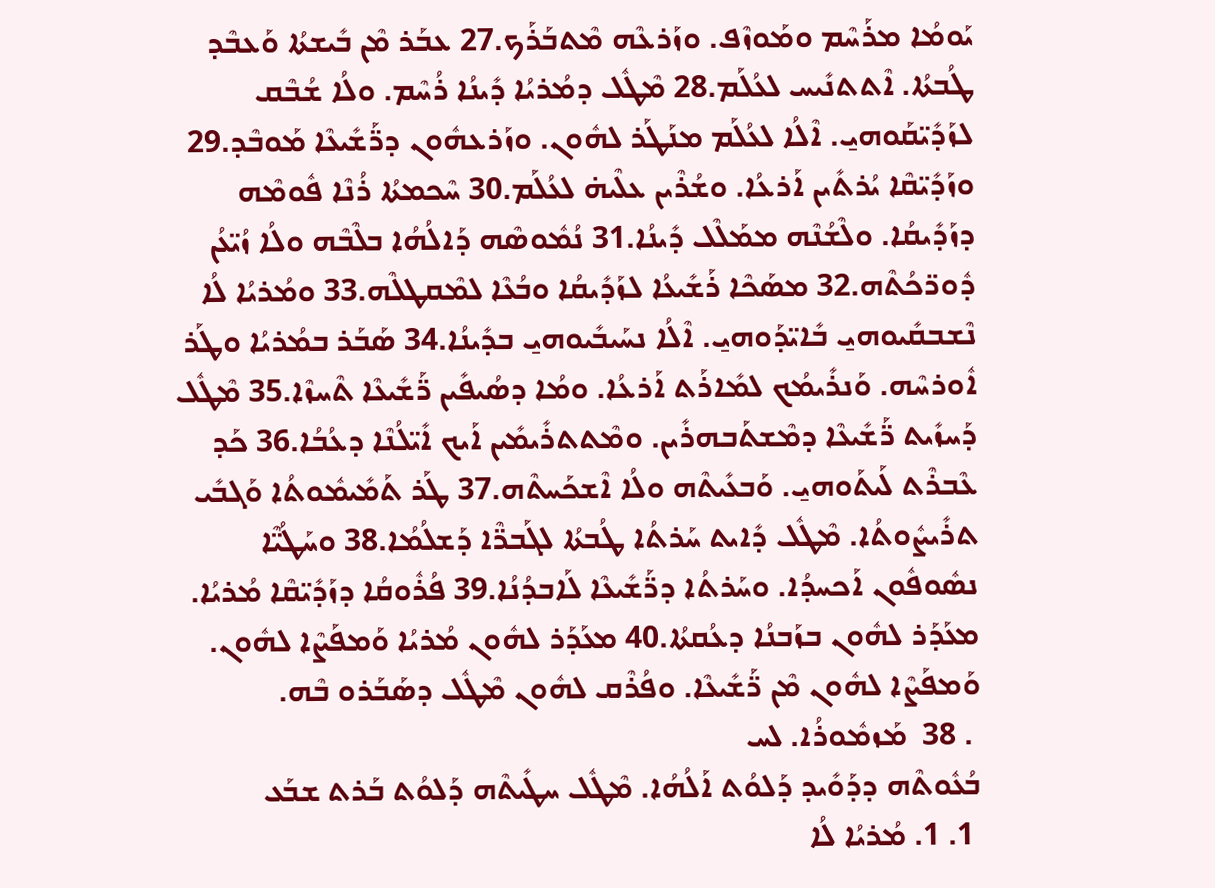ܝܰܘܡܳܐ ܡܪܰܚܶܡ ܘܡܰܘܙܶܦ. ܘܙܰܪܥܶܗ ܡܶܬܒܰܪܰܟ.27 ܥܒܰܪ ܡܶܢ ܒܺܝܫܬܳܐ ܘܰܥܒܶܕ ܛܳܒܬܳܐ. ܐܶܬܬܢܺܝܚ ܠܥܳܠܰܡ.28 ܡܶܛܽܠ ܕܡܳܪܝܳܐ ܕܺܝܢܳܐ ܪܳܚܶܡ. ܘܠܳܐ ܫܳܒܶܩ ܠܙܰܕܺܝ̈ܩܰܘܗܝ̱. ܐܶܠܳܐ ܠܥܳܠܰܡ ܡܢܰܛܰܪ ܠܗܽܘܢ. ܘܙܰܪܥܗܽܘܢ ܕܖ̈ܰܫܺܝܥܶܐ ܡܰܘܒܶܕ.29 ܘܙܰܕܺܝ̈ܩܶܐ ܝܳܪܬܺܝܢ ܐܰܪܥܳܐ. ܘܫܳܪܶܝܢ ܥܠܶܝܗ̇ ܠܥܳܠܰܡ.30 ܚܶܟܡܬܳܐ ܪܳܢܶܐ ܦܽܘܡܶܗ ܕܙܰܕܺܝܩܳܐ. ܘܠܶܫܳܢܶܗ ܡܡܰܠܶܠ ܕܺܝܢܳܐ.31 ܢܳܡܽܘܣܶܗ ܕܰܐ‌ܠܳܗܳܐ ܒܠܶܒܶܗ ܘܠܳܐ ܙܳܝ̈ܥܳܢ ܕܽܘܖ̈ܟܳܬܶܗ.32 ܡܣܰܟܶܐ ܪܰܫܺܝܥܳܐ ܠܙܰܕܺܝܩܳܐ ܘܒܳܥܶܐ ܠܡܶܩܛܠܶܗ.33 ܘܡܳܪܝܳܐ ܠܳܐ ܢܶܫܒܩܺܝܘܗܝ̱ ܒܺܐܝ̈ܕܰܘܗܝ̱. ܐܶܠܳܐ ܢܚܰܝܒܺܝܘܗܝ̱ ܒܕܺܝܢܳܐ.34 ܣܰܒܰܪ ܒܡܳܪܝܳܐ ܘܛܰܪ ܐܽܘܪܚܶܗ. ܘܰܢܪܺܝܡܳܟ ܠܡܺܐܪܰܬ ܐܰܪܥܳܐ. ܘܡܳܐ ܕܣܳܝܦܺܝܢ ܖ̈ܰܫܺܝܥܶܐ ܬܶܚܙܶܐ.35 ܡܶܛܽܠ ܕܰܚܙܺܝܬ ܖ̈ܰܫܺܝܥܶܐ ܕܡܶܫܬܰܒܗܪܺܝܢ. ܘܡܶܬܬܪܺܝܡܺܝܢ ܐܰܝܟ ܐܺܝ̈ܠܳܢܶܐ ܕܥܳܒܳܐ.36 ܟܰܕ ܥܶܒܪܶܬ ܠܰܝܬܰܘܗܝ̱. ܘܰܒܥܺܝܬܶܗ ܘܠܳܐ ܐܶܫܟܰܚܬܶܗ.37 ܛܰܪ ܬܰܡܺܝܡܽܘܬܳܐ ܘܰܓܒܺܝ ܬܪܺܝܨܽܘܬܳܐ. ܡܶܛܽܠ ܕܺܐܝܬ ܚܰܪܬܳܐ ܛܳܒܬܳܐ ܠܓܰܒܖ̈ܶܐ ܕܰܫܠܳܡܳܐ.38 ܘܚܰܛܳܝ̈ܶܐ ܢܣܽܘܦܽܘܢ ܐܰܟܚܕܳܐ. ܘܚܰܪܬܳܐ ܕܖ̈ܰܫܺܝܥܶܐ ܠܰܐܒܕܳܢܳܐ.39 ܦܳܪܽܘܩܳܐ ܕܙܰܕܺܝ̈ܩܶܐ ܡܳܪܝܳܐ. ܡܥܰܕܰܪ ܠܗܽܘܢ ܒܙܰܒܢܳܐ ܕܥܳܩܬܳܐ.40 ܡܥܰܕܰܪ ܠܗܽܘܢ ܡܳܪܝܳܐ ܘܰܡܦܰܨܶܐ ܠܗܽܘܢ. ܘܰܡܦܰܨܶܐ ܠܗܽܘܢ ܡܶܢ ܖ̈ܰܫܺܝܥܶܐ. ܘܦܳܪܶܩ ܠܗܽܘܢ ܡܶܛܽܠ ܕܣܰܒܰܪܘ ܒܶܗ.
 . 38  ܡܰܙܡܽܘܪܳܐ. ܠܚ
ܒܳܥܽܘܬܶܗ ܕܕܰܘܺܝܕ ܕܰܠܘܳܬ ܐܰ‌ܠܳܗܳܐ. ܡܶܛܽܠ ܚܛܺܝܬܶܗ ܕܰܠܘܳܬ ܒܰܪܬ ܫܒܰܥ
 1. 1. ܡܳܪܝܳܐ ܠܳܐ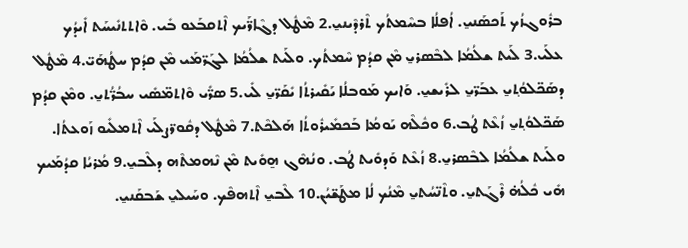ܒܪܽܘܓܙܳܟ ܬܰܟܣܰܢܝ̱. ܐܳܦܠܳܐ ܒܚܶܡܬܳܟ ܬܶܪܕܶܝܢܝ̱.2 ܡܶܛܽܠ ܕܓܶܐܖ̈ܰܝܟ ܐܶܬܩܒܰܥܘ ܒܺܝ. ܘܶܐܬܬܢܺܝܚܰܬ ܐܺܝܕܳܟ ܥܠܰܝ.3 ܠܰܝܬ ܫܠܳܡܳܐ ܠܒܶܣܪܝ̱ ܡܶܢ ܩܕܳܡ ܚܶܡܬܳܟ. ܘܠܰܝܬ ܫܠܳܡܳܐ ܠܓܰܖ̈ܡܰܝ ܡܶܢ ܩܕܳܡ ܚܛܳܗܰܝ̈.4 ܡܶܛܽܠ ܕܣܰܟ̈ܠܘܳܬ݂ܝ̱ ܥܒܰܖ̈ܝ̱ ܠܪܺܝܫܝ̱. ܘܰܐܝܟ ܡܰܘܒܠܳܐ ܝܰܩܺܝܪܬܳܐ ܝܺܩܰܖ̈ܝ̱ ܠܺܝ.5 ܣܖ̈ܺܝ ܘܶܐܬܡ̈ܣܺܝ ܚܒܳܖ̈ܳܬܝ̱. ܘܡܶܢ ܩܕܳܡ ܣܰܟ̈ܠܘܳܬ݂ܝ̱ ܙܳܥܶܬ ܛܳܒ.6 ܘܟܽܠܶܗ ܝܰܘܡܳܐ ܒܰܟܡܺܝܪܽܘܬܳܐ ܗܰܠܟܶܬ.7 ܡܶܛܽܠ ܕܩܽܘܖ̈ܨܠܰܝ ܐܶܬܡܠܺܝܘ ܙܰܘܥܬܳܐ. ܘܠܰܝܬ ܫܠܳܡܳܐ ܠܒܶܣܪܝ̱.8 ܙܳܥܶܬ ܘܰܕܘܺܝܬ ܛܳܒ. ܘܢܳܗܶܓ ܗ̱ܘܺܝܬ ܡܶܢ ܢܶܗܡܬܶܗ ܕܠܶܒܝ̱.9 ܡܳܪܝܳܐ ܩܕܳܡܰܝܟ ܗܺܝ ܟܽܠܳܗ̇ ܪܶܓܰܬܝ̱. ܘܬܶܢ̈ܚܳܬܝ̱ ܡܶܢܳܟ ܠܳܐ ܡܛܰܫ̈ܝܳܢ.10 ܠܶܒܝ̱ ܐܶܬܗܦܶܟ. ܘܚܰܝܠܝ̱ ܫܰܒܩܰܢܝ̱.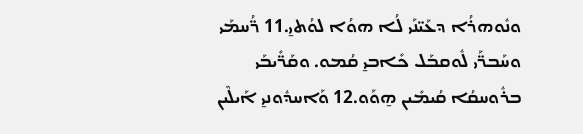ܘܢܽܘܗܪܳܐ ܕܥܰܝ̈ܢܰܝ ܠܳܐ ܗܘܳܐ ܠܘܳܬܝ̱.11 ܖ̈ܳܚܡܰܝ ܘܚܰܒܖ̈ܰܝ ܠܽܘܩܒܰܠ ܟܺܐܒܝ̱ ܩܳܡܘ. ܘܩܰܖ̈ܺܝܒܰܝ ܒܪܽܘܚܩܳܐ ܩܳܝܡܺܝܢ ܗ̱ܘܰܘ.12 ܘܰܐܚܕܽܘܢܝ̱ ܐܰܝܠܶܝܢ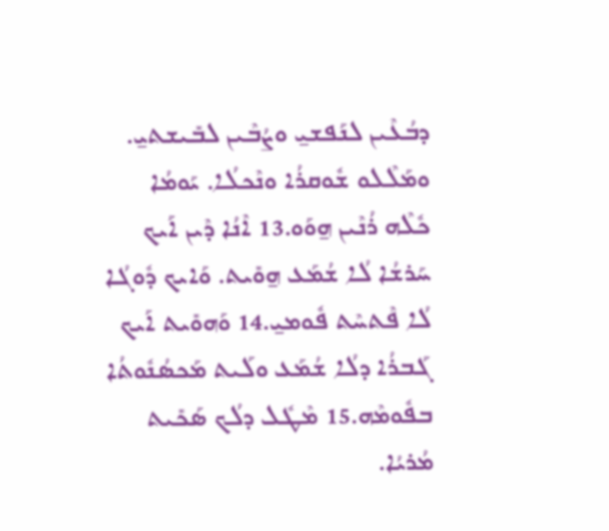ܕܒܳܥܶܝܢ ܠܢܰܦܫܝ̱ ܘܨܳܒܶܝܢ ܠܒܺܝܫܬܝ̱. ܘܡܰܠܶܠܘ ܫܽܘܩܪܳܐ ܘܢܶܟܠܳܐ. ܝܰܘܡܳܐ ܟܽܠܶܗ ܪܳܢܶܝܢ ܗ̱ܘܰܘ.13 ܐܶܢܳܐ ܕܶܝܢ ܐܰܝܟ ܚܰܪܫܳܐ ܠܳܐ ܫܳܡܰܥ ܗ̱ܘܺܝܬ. ܘܰܐܝܟ ܕܽܘܓܳܐ ܠܳܐ ܦܶܬܚܶܬ ܦܽܘܡܝ̱.14 ܘܰܗܘܺܝܬ ܐܰܝܟ ܓܰܒܪܳܐ ܕܠܳܐ ܫܳܡܰܥ ܘܠܰܝܬ ܡܰܟܣܳܢܽܘܬܳܐ ܒܦܽܘܡܶܗ.15 ܡܶܛܽܠ ܕܠܳܟ ܣܰܟܺܝܬ ܡܳܪܝܳܐ.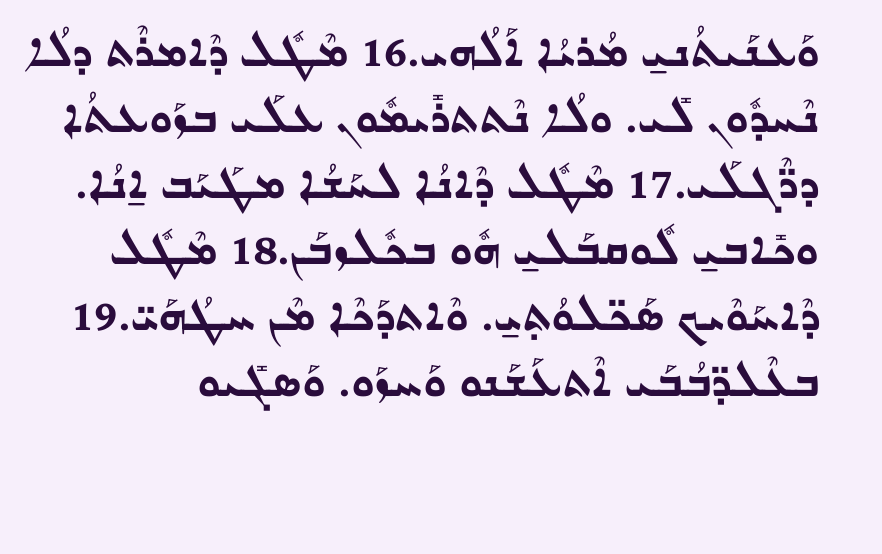ܘܰܥܢܰܝܬܳܢܝ̱ ܡܳܪܝܳܐ ܐܰܠܳܗܝ.16 ܡܶܛܽܠ ܕܶܐܡܪܶܬ ܕܠܳܐ ܢܶܚܕܽܘܢ ܠܺܝ. ܘܠܳܐ ܢܶܬܬܪܺܝܡܽܘܢ ܥܠܰܝ ܒܙܰܘܥܬܳܐ ܕܖ̈ܶܓܠܰܝ.17 ܡܶܛܽܠ ܕܶܐܢܳܐ ܠܚܰܫܳܐ ܡܛܰܝܰܒ ܐ̱ܢܳܐ. ܘܟܺܐܒܝ̱ ܠܽܘܩܒܰܠܝ̱ ܗܽܘ ܒܟܽܠܙܒܰܢ.18 ܡܶܛܽܠ ܕܶܐܚܰܘܶܝܟ ܣܰܟ̈ܠܘܳܬ݂ܝ̱. ܘܶܐܬܕܰܟܶܐ ܡܶܢ ܚܛܳܗܰܝ̈.19 ܒܥܶܠܕ̈ܒܳܒܰܝ ܐܶܬܥܰܫܰܢܘ ܘܰܚܙܰܘ. ܘܰܣܓܺܝܘ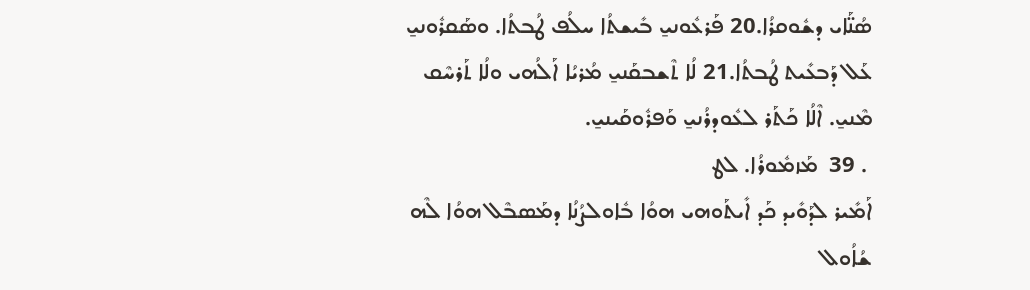ܣܳܢ̈ܰܐܝ ܕܫܽܘܩܪܳܐ.20 ܦܰܪܥܽܘܢܝ̱ ܒܺܝܫܬܳܐ ܚܠܳܦ ܛܳܒܬܳܐ. ܘܣܰܩܪܽܘܢܝ̱ ܥܰܠ ܕܰܒܥܺܝܬ ܛܳܒܬܳܐ.21 ܠܳܐ ܬܶܫܒܩܰܢܝ̱ ܡܳܪܝܳܐ ܐܰܠܳܗܝ ܘܠܳܐ ܬܰܪܚܶܩ ܡܶܢܝ̱. ܐܶܠܳܐ ܟܰܬܰܪ ܠܥܽܘܕܪܳܢܝ̱ ܘܰܦܪܽܘܩܰܝܢܝ̱.
 . 39  ܡܰܙܡܽܘܪܳܐ. ܠܛ
ܐܰܡܺܝܪ ܠܕܰܘܺܝܕ ܟܰܕ ܐܺܝܬܰܘܗܝ ܗܘܳܐ ܒܽܐܘܠܨܳܢܳܐ ܕܡܰܣܒܶܠ ܗܘܳܐ ܠܶܗ ܫܳܐܳܘܠ